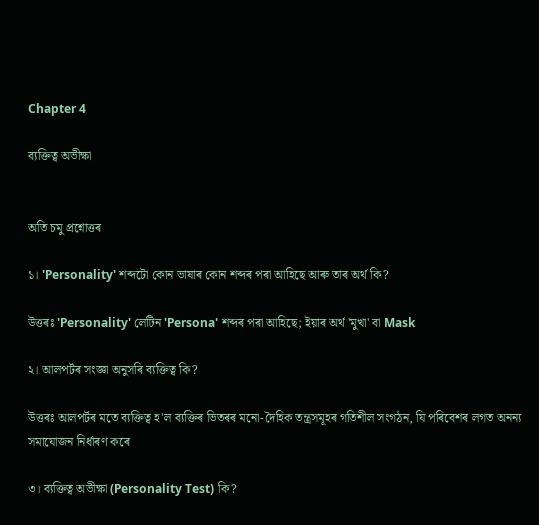Chapter 4

ব্যক্তিত্ব অভীক্ষা


অতি চমু প্রশ্নোত্তৰ

১। 'Personality' শব্দটো কোন ভাষাৰ কোন শব্দৰ পৰা আহিছে আৰু তাৰ অৰ্থ কি?

উত্তৰঃ 'Personality' লেটিন 'Persona' শব্দৰ পৰা আহিছে; ইয়াৰ অৰ্থ 'মুখা' বা Mask

২। আলপৰ্টৰ সংজ্ঞা অনুসৰি ব্যক্তিত্ব কি?

উত্তৰঃ আলপৰ্টৰ মতে ব্যক্তিত্ব হ'ল ব্যক্তিৰ ভিতৰৰ মনো-দৈহিক তন্ত্ৰসমূহৰ গতিশীল সংগঠন, যি পৰিবেশৰ লগত অনন্য সমাযোজন নির্ধাৰণ কৰে

৩। ব্যক্তিত্ব অভীক্ষা (Personality Test) কি?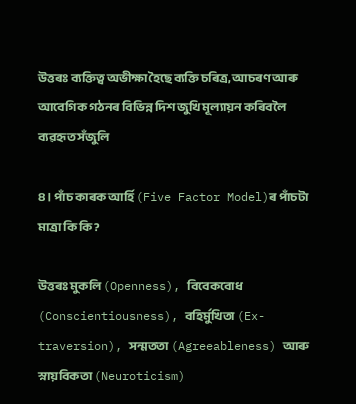উত্তৰঃ ব্যক্তিত্ব অভীক্ষা হৈছে ব্যক্তি চৰিত্ৰ, আচৰণ আৰু আবেগিক গঠনৰ বিভিন্ন দিশ জুখি মূল্যায়ন কৰিবলৈ ব্যৱহৃত সঁজুলি

৪। পাঁচ কাৰক আৰ্হি (Five Factor Model)ৰ পাঁচটা মাত্ৰা কি কি?

উত্তৰঃ মুকলি (Openness), বিবেকবোধ (Conscientiousness), বহির্মুখিতা (Ex-traversion), সন্মততা (Agreeableness) আৰু স্নায়বিকতা (Neuroticism)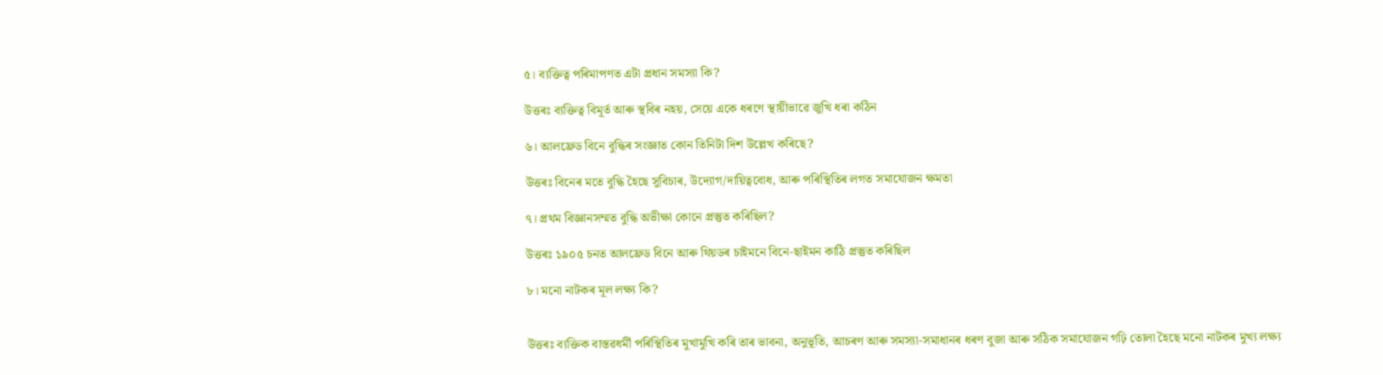৫। ব্যক্তিত্ব পৰিমাপণত এটা প্রধান সমস্যা কি?

উত্তৰঃ ব্যক্তিত্ব বিমূর্ত আৰু স্থবিৰ নহয়, সেয়ে একে ধৰণে স্থায়ীভাৱে জুখি ধৰা কঠিন

৬। আলফ্রেড বিনে বুদ্ধিৰ সংজ্ঞাত কোন তিনিটা দিশ উল্লেখ কৰিছে?

উত্তৰঃ বিনেৰ মতে বুদ্ধি হৈছে সুবিচাৰ, উদ্যোগ/দায়িত্ববোধ, আৰু পৰিস্থিতিৰ লগত সমাযোজন ক্ষমতা

৭। প্রথম বিজ্ঞানসম্মত বুদ্ধি অভীক্ষা কোনে প্রস্তুত কৰিছিল?

উত্তৰঃ ১৯০৫ চনত আলফ্রেড বিনে আৰু থিয়ডৰ চাইমনে বিনে-ছাইমন কাঠি প্রস্তুত কৰিছিল

৮। মনো নাটকৰ মূল লক্ষ্য কি?


উত্তৰঃ ব্যক্তিক বাস্তৱধৰ্মী পৰিস্থিতিৰ মুখামুখি কৰি তাৰ ভাবনা, অনুভূতি, আচৰণ আৰু সমস্যা-সমাধানৰ ধৰণ বুজা আৰু সঠিক সমাযোজন গঢ়ি তোলা হৈছে মনো নাটকৰ মুখ্য লক্ষ্য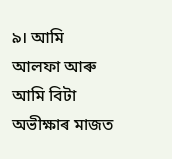৯। আমি আলফা আৰু আমি বিটা অভীক্ষাৰ মাজত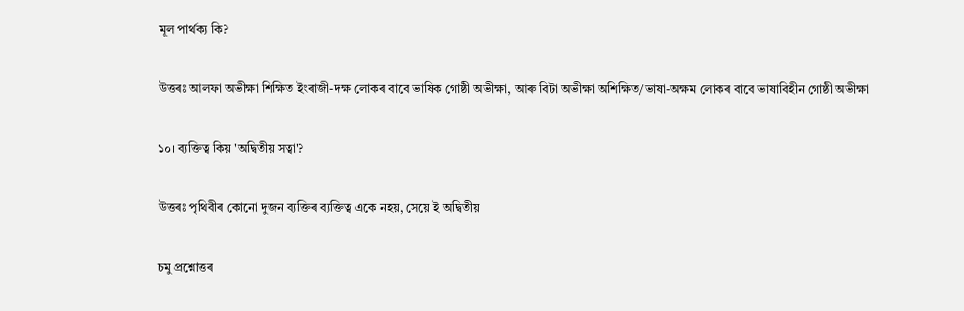মূল পার্থক্য কি?

উত্তৰঃ আলফা অভীক্ষা শিক্ষিত ইংৰাজী-দক্ষ লোকৰ বাবে ভাষিক গোষ্ঠী অভীক্ষা, আৰু বিটা অভীক্ষা অশিক্ষিত/ভাষা-অক্ষম লোকৰ বাবে ভাষাবিহীন গোষ্ঠী অভীক্ষা

১০। ব্যক্তিত্ব কিয় 'অদ্বিতীয় সত্বা'?

উত্তৰঃ পৃথিবীৰ কোনো দুজন ব্যক্তিৰ ব্যক্তিত্ব একে নহয়, সেয়ে ই অদ্বিতীয়

চমু প্রশ্নোত্তৰ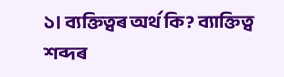১। ব্যক্তিত্বৰ অৰ্থ কি? ব্যাক্তিত্ব শব্দৰ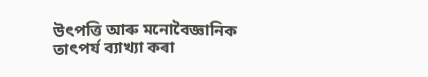উৎপত্তি আৰু মনোবৈজ্ঞানিক তাৎপর্য ব্যাখ্যা কৰা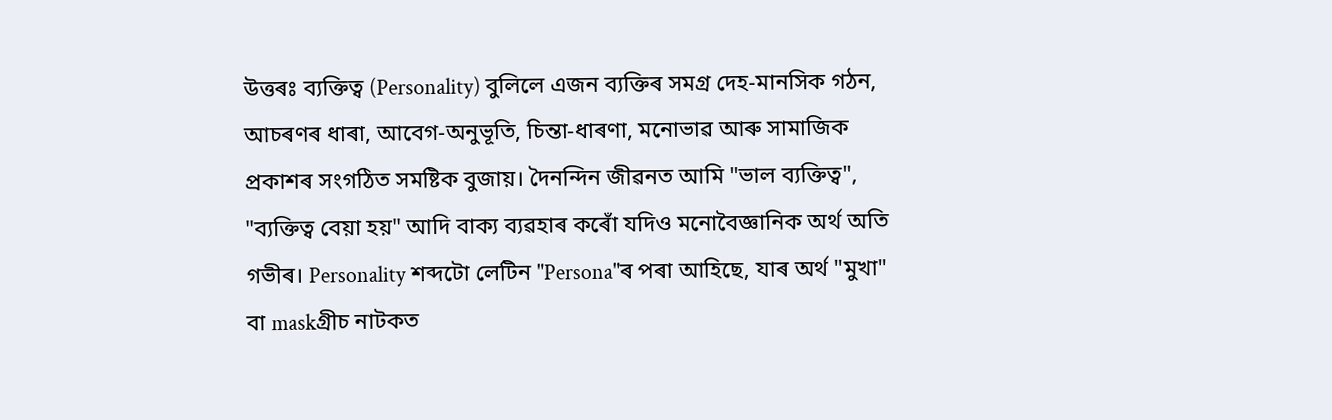উত্তৰঃ ব্যক্তিত্ব (Personality) বুলিলে এজন ব্যক্তিৰ সমগ্র দেহ-মানসিক গঠন, আচৰণৰ ধাৰা, আবেগ-অনুভূতি, চিন্তা-ধাৰণা, মনোভাৱ আৰু সামাজিক প্ৰকাশৰ সংগঠিত সমষ্টিক বুজায়। দৈনন্দিন জীৱনত আমি "ভাল ব্যক্তিত্ব", "ব্যক্তিত্ব বেয়া হয়" আদি বাক্য ব্যৱহাৰ কৰোঁ যদিও মনোবৈজ্ঞানিক অর্থ অতি গভীৰ। Personality শব্দটো লেটিন "Persona"ৰ পৰা আহিছে, যাৰ অৰ্থ "মুখা" বা maskগ্রীচ নাটকত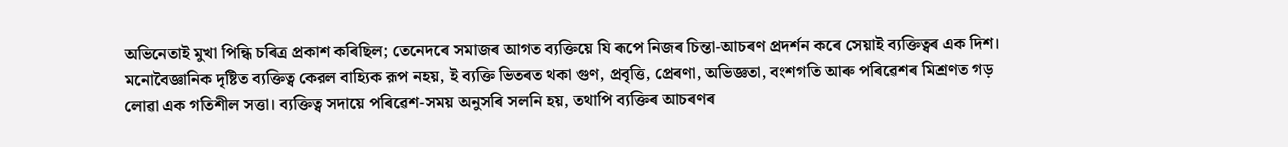অভিনেতাই মুখা পিন্ধি চৰিত্ৰ প্ৰকাশ কৰিছিল; তেনেদৰে সমাজৰ আগত ব্যক্তিয়ে যি ৰূপে নিজৰ চিন্তা-আচৰণ প্রদর্শন কৰে সেয়াই ব্যক্তিত্বৰ এক দিশ। মনোবৈজ্ঞানিক দৃষ্টিত ব্যক্তিত্ব কেরল বাহ্যিক রূপ নহয়, ই ব্যক্তি ভিতৰত থকা গুণ, প্রবৃত্তি, প্ৰেৰণা, অভিজ্ঞতা, বংশগতি আৰু পৰিৱেশৰ মিশ্রণত গড় লোৱা এক গতিশীল সত্তা। ব্যক্তিত্ব সদায়ে পৰিৱেশ-সময় অনুসৰি সলনি হয়, তথাপি ব্যক্তিৰ আচৰণৰ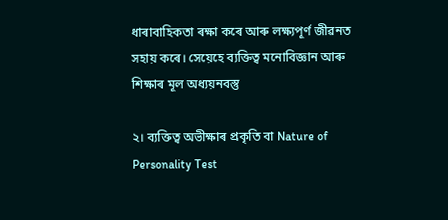ধাৰাবাহিকতা ৰক্ষা কৰে আৰু লক্ষ্যপূর্ণ জীৱনত সহায় কৰে। সেয়েহে ব্যক্তিত্ব মনোবিজ্ঞান আৰু শিক্ষাৰ মূল অধ্যয়নবস্তু

২। ব্যক্তিত্ব অভীক্ষাৰ প্ৰকৃতি বা Nature of Personality Test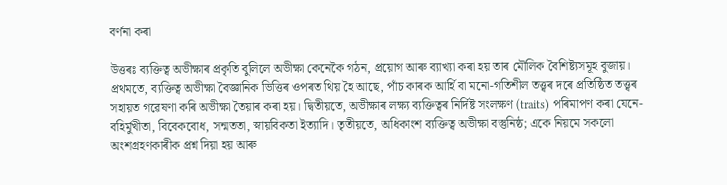বর্ণনা কৰা

উত্তৰঃ ব্যক্তিত্ব অভীক্ষাৰ প্ৰকৃতি বুলিলে অভীক্ষা কেনেকৈ গঠন, প্রয়োগ আৰু ব্যাখ্যা কৰা হয় তাৰ মৌলিক বৈশিষ্ট্যসমূহ বুজায়। প্রথমতে, ব্যক্তিত্ব অভীক্ষা বৈজ্ঞানিক ভিত্তিৰ ওপৰত থিয় হৈ আছে, পাঁচ কাৰক আৰ্হি বা মনো-গতিশীল তত্ত্বৰ দৰে প্ৰতিষ্ঠিত তত্ত্বৰ সহায়ত গৱেষণা কৰি অভীক্ষা তৈয়াৰ কৰা হয়। দ্বিতীয়তে, অভীক্ষাৰ লক্ষ্য ব্যক্তিত্বৰ নির্দিষ্ট সংলক্ষণ (traits) পৰিমাপণ কৰা যেনে- বহির্মুখীতা, বিবেকবোধ, সন্মততা, স্নায়বিকতা ইত্যাদি। তৃতীয়তে, অধিকাংশ ব্যক্তিত্ব অভীক্ষা বস্তুনিষ্ঠ; একে নিয়মে সকলো অংশগ্রহণকাৰীক প্রশ্ন দিয়া হয় আৰু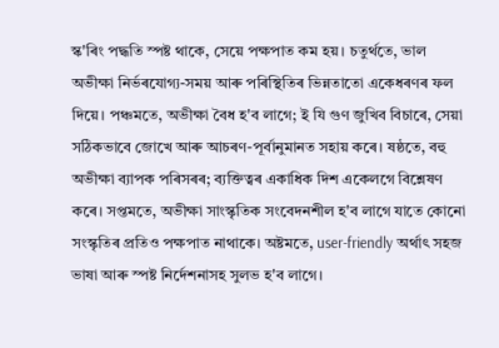স্ক'ৰিং পদ্ধতি স্পষ্ট থাকে, সেয়ে পক্ষপাত কম হয়। চতুর্থতে, ভাল অভীক্ষা নিৰ্ভৰযোগ্য-সময় আৰু পৰিস্থিতিৰ ভিন্নতাতো একেধৰণৰ ফল দিয়ে। পঞ্চমতে, অভীক্ষা বৈধ হ'ব লাগে; ই যি গুণ জুখিব বিচাৰে, সেয়া সঠিকভাবে জোখে আৰু আচৰণ-পূর্বানুমানত সহায় কৰে। ষষ্ঠতে, বহু অভীক্ষা ব্যাপক পৰিসৰৰ; ব্যক্তিত্বৰ একাধিক দিশ একেলগে বিশ্লেষণ কৰে। সপ্তমতে, অভীক্ষা সাংস্কৃতিক সংবেদনশীল হ'ব লাগে যাতে কোনো সংস্কৃতিৰ প্রতিও পক্ষপাত নাথাকে। অষ্টমতে, user-friendly অর্থাৎ সহজ ভাষা আৰু স্পষ্ট নির্দেশনাসহ সুলভ হ'ব লাগে।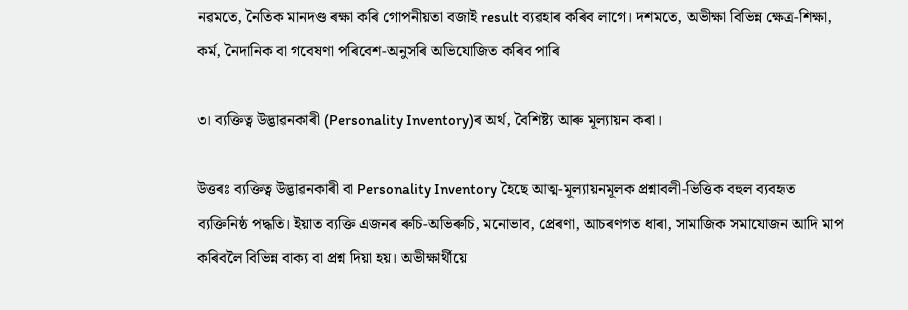নৱমতে, নৈতিক মানদণ্ড ৰক্ষা কৰি গোপনীয়তা বজাই result ব্যৱহাৰ কৰিব লাগে। দশমতে, অভীক্ষা বিভিন্ন ক্ষেত্র-শিক্ষা, কর্ম, নৈদানিক বা গবেষণা পৰিবেশ-অনুসৰি অভিযোজিত কৰিব পাৰি

৩। ব্যক্তিত্ব উদ্ভাৱনকাৰী (Personality Inventory)ৰ অৰ্থ, বৈশিষ্ট্য আৰু মূল্যায়ন কৰা।

উত্তৰঃ ব্যক্তিত্ব উদ্ভাৱনকাৰী বা Personality Inventory হৈছে আত্ম-মূল্যায়নমূলক প্রশ্নাবলী-ভিত্তিক বহুল ব্যবহৃত ব্যক্তিনিষ্ঠ পদ্ধতি। ইয়াত ব্যক্তি এজনৰ ৰুচি-অভিৰুচি, মনোভাব, প্ৰেৰণা, আচৰণগত ধাৰা, সামাজিক সমাযোজন আদি মাপ কৰিবলৈ বিভিন্ন বাক্য বা প্রশ্ন দিয়া হয়। অভীক্ষার্থীয়ে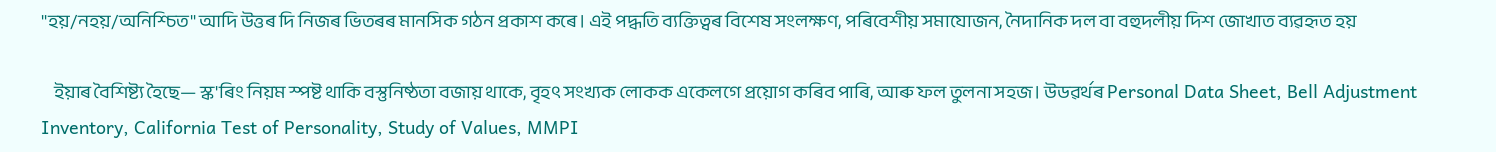"হয়/নহয়/অনিশ্চিত" আদি উত্তৰ দি নিজৰ ভিতৰৰ মানসিক গঠন প্রকাশ কৰে। এই পদ্ধতি ব্যক্তিত্বৰ বিশেষ সংলক্ষণ, পৰিবেশীয় সমাযোজন, নৈদানিক দল বা বহুদলীয় দিশ জোখাত ব্যৱহৃত হয়

    ইয়াৰ বৈশিষ্ট্য হৈছে— স্ক'ৰিং নিয়ম স্পষ্ট থাকি বস্তুনিষ্ঠতা বজায় থাকে, বৃহৎ সংখ্যক লোকক একেলগে প্রয়োগ কৰিব পাৰি, আৰু ফল তুলনা সহজ। উডৱৰ্থৰ Personal Data Sheet, Bell Adjustment Inventory, California Test of Personality, Study of Values, MMPI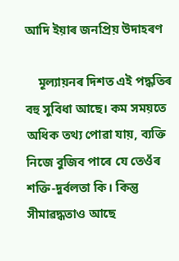আদি ইয়াৰ জনপ্রিয় উদাহৰণ

    মূল্যায়নৰ দিশত এই পদ্ধতিৰ বহু সুবিধা আছে। কম সময়তে অধিক তথ্য পোৱা যায়, ব্যক্তি নিজে বুজিব পাৰে যে তেওঁৰ শক্তি-দুৰ্বলতা কি। কিন্তু সীমাৱদ্ধতাও আছে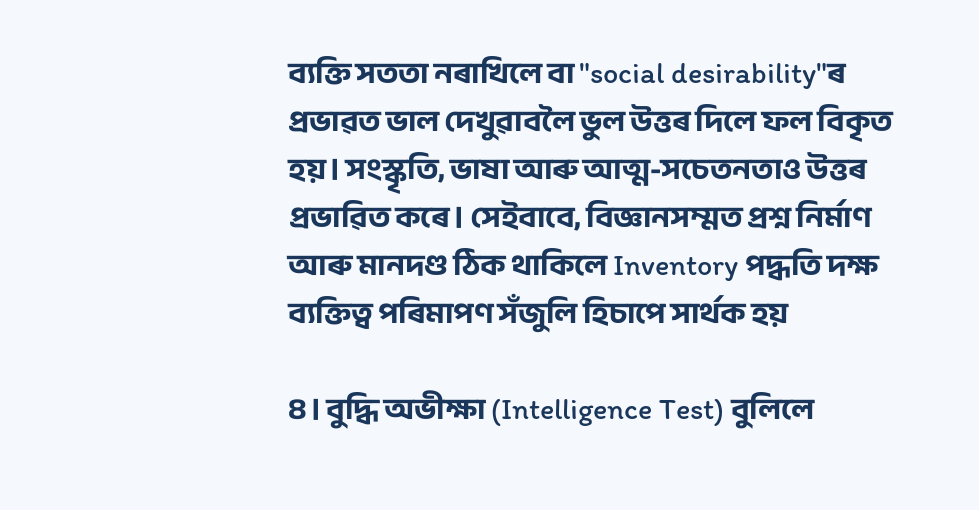ব্যক্তি সততা নৰাখিলে বা "social desirability"ৰ প্ৰভাৱত ভাল দেখুৱাবলৈ ভুল উত্তৰ দিলে ফল বিকৃত হয়। সংস্কৃতি, ভাষা আৰু আত্ম-সচেতনতাও উত্তৰ প্ৰভাৱিত কৰে। সেইবাবে, বিজ্ঞানসম্মত প্রশ্ন নির্মাণ আৰু মানদণ্ড ঠিক থাকিলে Inventory পদ্ধতি দক্ষ ব্যক্তিত্ব পৰিমাপণ সঁজুলি হিচাপে সার্থক হয়

৪। বুদ্ধি অভীক্ষা (Intelligence Test) বুলিলে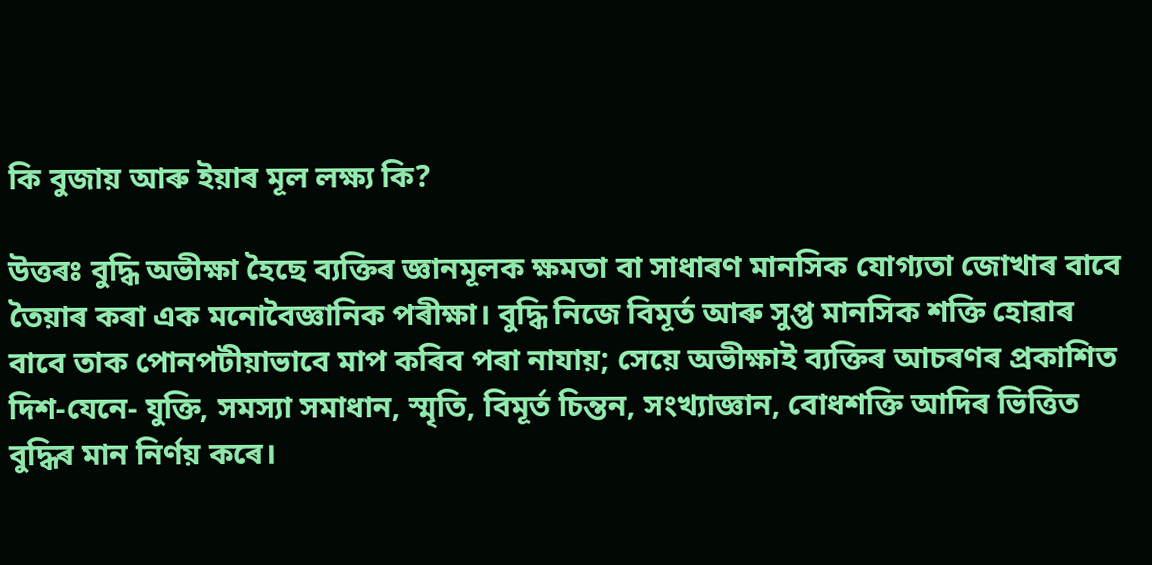কি বুজায় আৰু ইয়াৰ মূল লক্ষ্য কি?

উত্তৰঃ বুদ্ধি অভীক্ষা হৈছে ব্যক্তিৰ জ্ঞানমূলক ক্ষমতা বা সাধাৰণ মানসিক যোগ্যতা জোখাৰ বাবে তৈয়াৰ কৰা এক মনোবৈজ্ঞানিক পৰীক্ষা। বুদ্ধি নিজে বিমূর্ত আৰু সুপ্ত মানসিক শক্তি হোৱাৰ বাবে তাক পোনপটীয়াভাবে মাপ কৰিব পৰা নাযায়; সেয়ে অভীক্ষাই ব্যক্তিৰ আচৰণৰ প্ৰকাশিত দিশ-যেনে- যুক্তি, সমস্যা সমাধান, স্মৃতি, বিমূর্ত চিন্তন, সংখ্যাজ্ঞান, বোধশক্তি আদিৰ ভিত্তিত বুদ্ধিৰ মান নির্ণয় কৰে।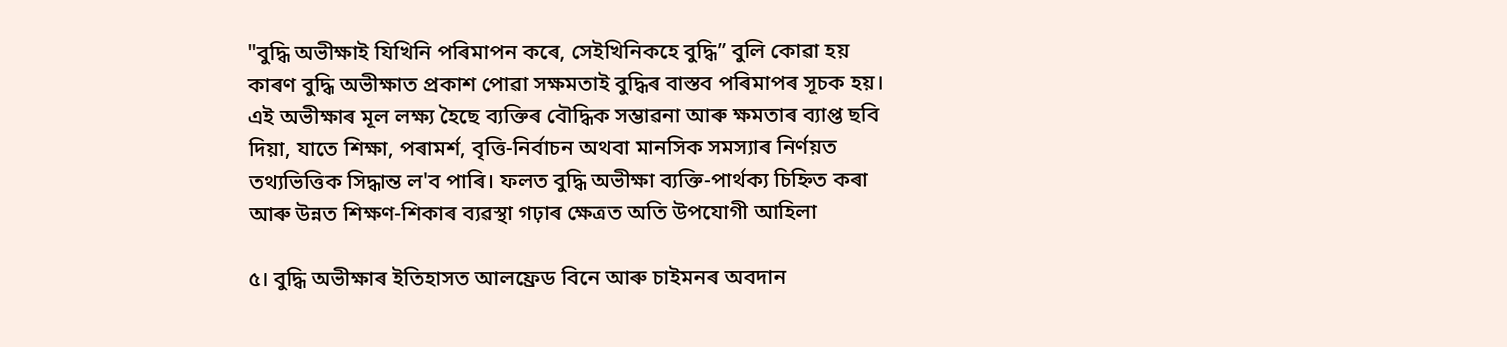"বুদ্ধি অভীক্ষাই যিখিনি পৰিমাপন কৰে, সেইখিনিকহে বুদ্ধি” বুলি কোৱা হয় কাৰণ বুদ্ধি অভীক্ষাত প্রকাশ পোৱা সক্ষমতাই বুদ্ধিৰ বাস্তব পৰিমাপৰ সূচক হয়। এই অভীক্ষাৰ মূল লক্ষ্য হৈছে ব্যক্তিৰ বৌদ্ধিক সম্ভাৱনা আৰু ক্ষমতাৰ ব্যাপ্ত ছবি দিয়া, যাতে শিক্ষা, পৰামৰ্শ, বৃত্তি-নির্বাচন অথবা মানসিক সমস্যাৰ নিৰ্ণয়ত তথ্যভিত্তিক সিদ্ধান্ত ল'ব পাৰি। ফলত বুদ্ধি অভীক্ষা ব্যক্তি-পার্থক্য চিহ্নিত কৰা আৰু উন্নত শিক্ষণ-শিকাৰ ব্যৱস্থা গঢ়াৰ ক্ষেত্ৰত অতি উপযোগী আহিলা

৫। বুদ্ধি অভীক্ষাৰ ইতিহাসত আলফ্রেড বিনে আৰু চাইমনৰ অবদান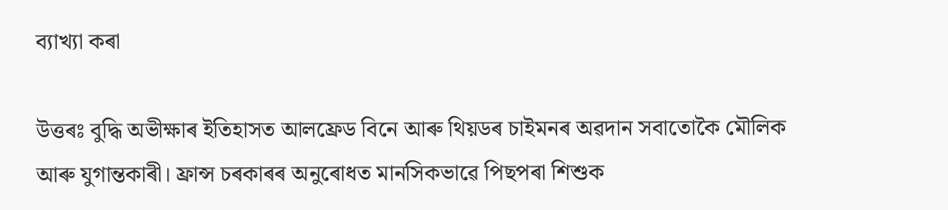ব্যাখ্যা কৰা

উত্তৰঃ বুদ্ধি অভীক্ষাৰ ইতিহাসত আলফ্রেড বিনে আৰু থিয়ডৰ চাইমনৰ অৱদান সবাতোকৈ মৌলিক আৰু যুগান্তকাৰী। ফ্রান্স চৰকাৰৰ অনুৰোধত মানসিকভাৱে পিছপৰা শিশুক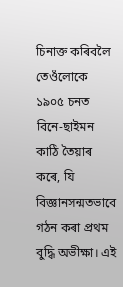চিনাক্ত কৰিবলৈ তেওঁলোকে ১৯০৫ চনত বিনে-ছাইমন কাঠি তৈয়াৰ কৰে, যি বিজ্ঞানসন্মতভাবে গঠন কৰা প্ৰথম বুদ্ধি অভীক্ষা। এই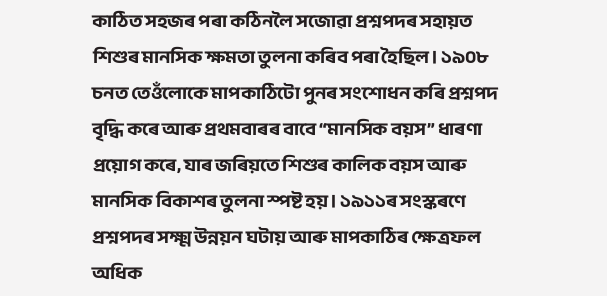কাঠিত সহজৰ পৰা কঠিনলৈ সজোৱা প্ৰশ্নপদৰ সহায়ত শিশুৰ মানসিক ক্ষমতা তুলনা কৰিব পৰা হৈছিল। ১৯০৮ চনত তেওঁলোকে মাপকাঠিটো পুনৰ সংশোধন কৰি প্ৰশ্নপদ বৃদ্ধি কৰে আৰু প্ৰথমবাৰৰ বাবে “মানসিক বয়স” ধাৰণা প্রয়োগ কৰে, যাৰ জৰিয়তে শিশুৰ কালিক বয়স আৰু মানসিক বিকাশৰ তুলনা স্পষ্ট হয়। ১৯১১ৰ সংস্কৰণে প্রশ্নপদৰ সক্ষ্ম উন্নয়ন ঘটায় আৰু মাপকাঠিৰ ক্ষেত্ৰফল অধিক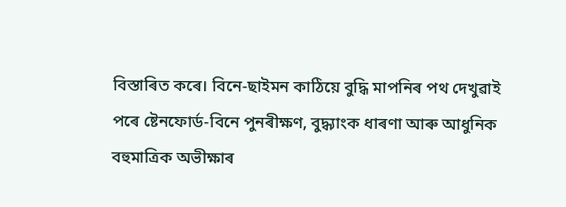বিস্তাৰিত কৰে। বিনে-ছাইমন কাঠিয়ে বুদ্ধি মাপনিৰ পথ দেখুৱাই পৰে ষ্টেনফোর্ড-বিনে পুনৰীক্ষণ, বুদ্ধ্যাংক ধাৰণা আৰু আধুনিক বহুমাত্রিক অভীক্ষাৰ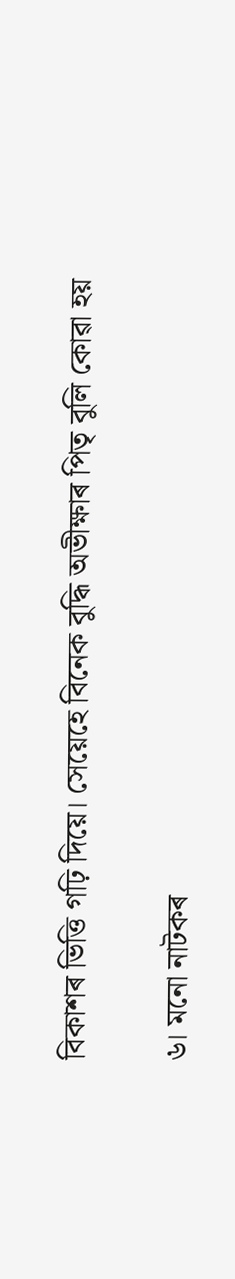বিকাশৰ ভিত্তি গঢ়ি দিয়ে। সেয়েহে বিনেক বুদ্ধি অভীক্ষাৰ পিতৃ বুলি কোৱা হয়

৬। মনো নাটকৰ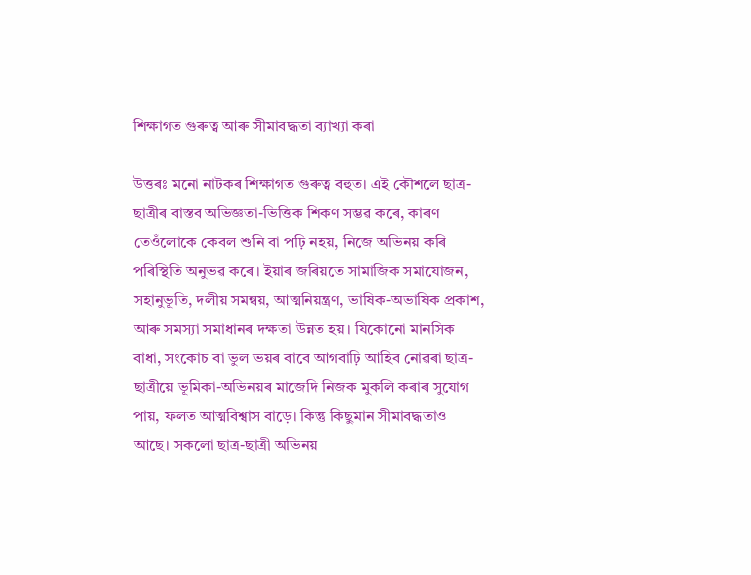শিক্ষাগত গুৰুত্ব আৰু সীমাবদ্ধতা ব্যাখ্যা কৰা

উত্তৰঃ মনো নাটকৰ শিক্ষাগত গুৰুত্ব বহুত। এই কৌশলে ছাত্র-ছাত্রীৰ বাস্তব অভিজ্ঞতা-ভিত্তিক শিকণ সম্ভৱ কৰে, কাৰণ তেওঁলোকে কেবল শুনি বা পঢ়ি নহয়, নিজে অভিনয় কৰি পৰিস্থিতি অনুভৱ কৰে। ইয়াৰ জৰিয়তে সামাজিক সমাযোজন, সহানুভূতি, দলীয় সমন্বয়, আত্মনিয়ন্ত্রণ, ভাষিক-অভাষিক প্রকাশ, আৰু সমস্যা সমাধানৰ দক্ষতা উন্নত হয়। যিকোনো মানসিক বাধা, সংকোচ বা ভুল ভয়ৰ বাবে আগবাঢ়ি আহিব নোৱৰা ছাত্র-ছাত্রীয়ে ভূমিকা-অভিনয়ৰ মাজেদি নিজক মুকলি কৰাৰ সুযোগ পায়, ফলত আত্মবিশ্বাস বাড়ে। কিন্তু কিছুমান সীমাবদ্ধতাও আছে। সকলো ছাত্র-ছাত্রী অভিনয়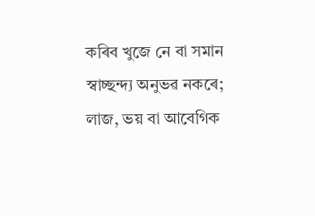কৰিব খুজে নে বা সমান স্বাচ্ছন্দ্য অনুভৱ নকৰে; লাজ, ভয় বা আবেগিক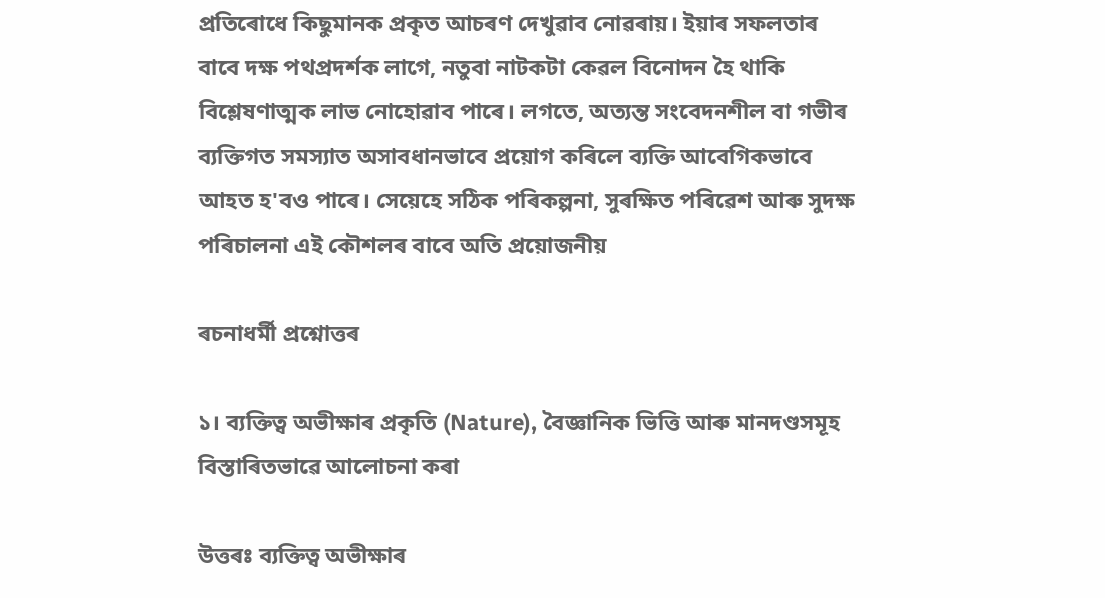প্রতিৰোধে কিছুমানক প্রকৃত আচৰণ দেখুৱাব নোৱৰায়। ইয়াৰ সফলতাৰ বাবে দক্ষ পথপ্রদর্শক লাগে, নতুবা নাটকটা কেৱল বিনোদন হৈ থাকি বিশ্লেষণাত্মক লাভ নোহোৱাব পাৰে। লগতে, অত্যন্ত সংবেদনশীল বা গভীৰ ব্যক্তিগত সমস্যাত অসাবধানভাবে প্রয়োগ কৰিলে ব্যক্তি আবেগিকভাবে আহত হ'বও পাৰে। সেয়েহে সঠিক পৰিকল্পনা, সুৰক্ষিত পৰিৱেশ আৰু সুদক্ষ পৰিচালনা এই কৌশলৰ বাবে অতি প্রয়োজনীয়

ৰচনাধর্মী প্রশ্নোত্তৰ

১। ব্যক্তিত্ব অভীক্ষাৰ প্ৰকৃতি (Nature), বৈজ্ঞানিক ভিত্তি আৰু মানদণ্ডসমূহ বিস্তাৰিতভাৱে আলোচনা কৰা

উত্তৰঃ ব্যক্তিত্ব অভীক্ষাৰ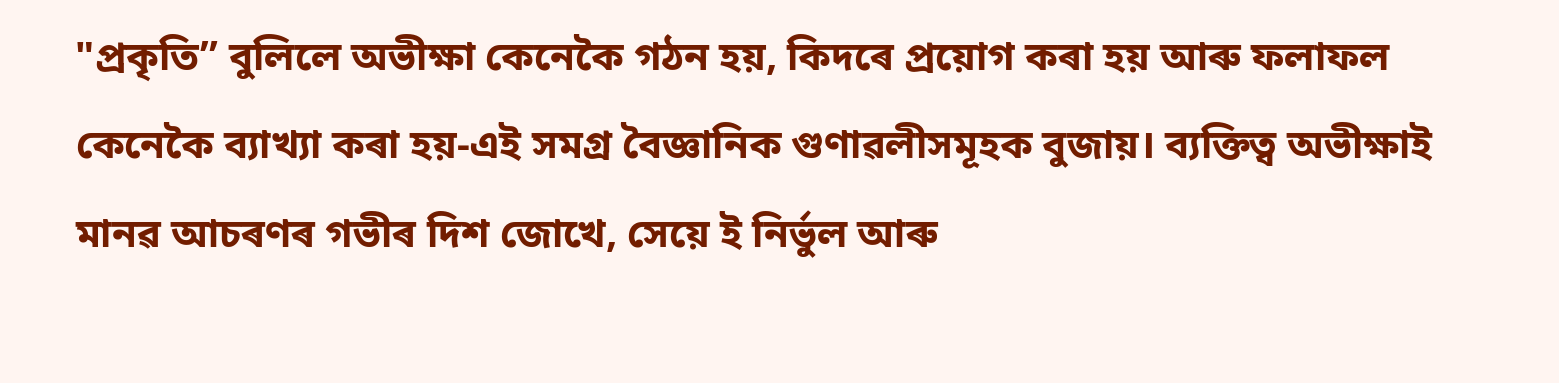"প্রকৃতি” বুলিলে অভীক্ষা কেনেকৈ গঠন হয়, কিদৰে প্ৰয়োগ কৰা হয় আৰু ফলাফল কেনেকৈ ব্যাখ্যা কৰা হয়-এই সমগ্র বৈজ্ঞানিক গুণাৱলীসমূহক বুজায়। ব্যক্তিত্ব অভীক্ষাই মানৱ আচৰণৰ গভীৰ দিশ জোখে, সেয়ে ই নির্ভুল আৰু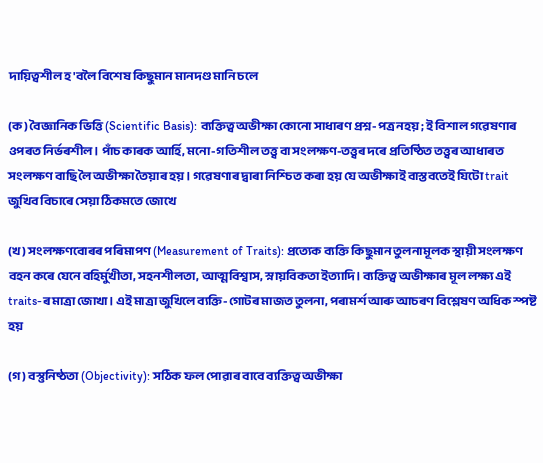দায়িত্বশীল হ'বলৈ বিশেষ কিছুমান মানদণ্ড মানি চলে

(ক) বৈজ্ঞানিক ভিত্তি (Scientific Basis): ব্যক্তিত্ব অভীক্ষা কোনো সাধাৰণ প্ৰশ্ন-পত্ৰ নহয়; ই বিশাল গৱেষণাৰ ওপৰত নিৰ্ভৰশীল। পাঁচ কাৰক আৰ্হি, মনো-গতিশীল তত্ত্ব বা সংলক্ষণ-তত্ত্বৰ দৰে প্ৰতিষ্ঠিত তত্ত্বৰ আধাৰত সংলক্ষণ বাছি লৈ অভীক্ষা তৈয়াৰ হয়। গৱেষণাৰ দ্বাৰা নিশ্চিত কৰা হয় যে অভীক্ষাই বাস্তবতেই যিটো trait জুখিব বিচাৰে সেয়া ঠিকমতে জোখে

(খ) সংলক্ষণবোৰৰ পৰিমাপণ (Measurement of Traits): প্রত্যেক ব্যক্তি কিছুমান তুলনামূলক স্থায়ী সংলক্ষণ বহন কৰে যেনে বহির্মুখীতা, সহনশীলতা, আত্মবিশ্বাস, স্নায়বিকতা ইত্যাদি। ব্যক্তিত্ব অভীক্ষাৰ মূল লক্ষ্য এই traits-ৰ মাত্রা জোখা। এই মাত্রা জুখিলে ব্যক্তি-গোটৰ মাজত তুলনা, পৰামৰ্শ আৰু আচৰণ বিশ্লেষণ অধিক স্পষ্ট হয়

(গ) বস্তুনিষ্ঠতা (Objectivity): সঠিক ফল পোৱাৰ বাবে ব্যক্তিত্ব অভীক্ষা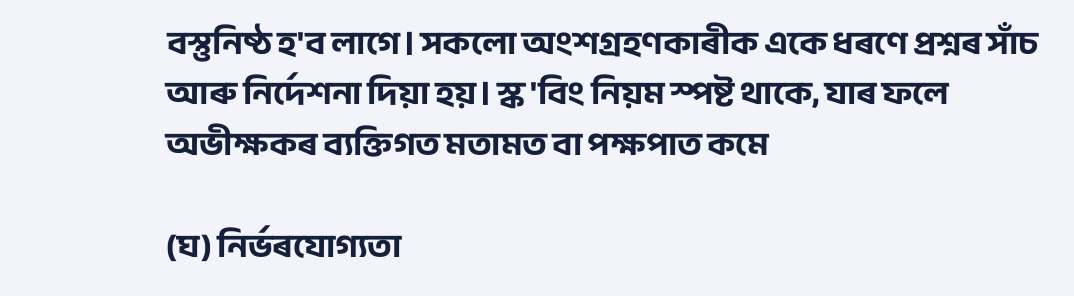বস্তুনিষ্ঠ হ'ব লাগে। সকলো অংশগ্রহণকাৰীক একে ধৰণে প্ৰশ্নৰ সাঁচ আৰু নির্দেশনা দিয়া হয়। স্ক 'বিং নিয়ম স্পষ্ট থাকে, যাৰ ফলে অভীক্ষকৰ ব্যক্তিগত মতামত বা পক্ষপাত কমে

(ঘ) নিৰ্ভৰযোগ্যতা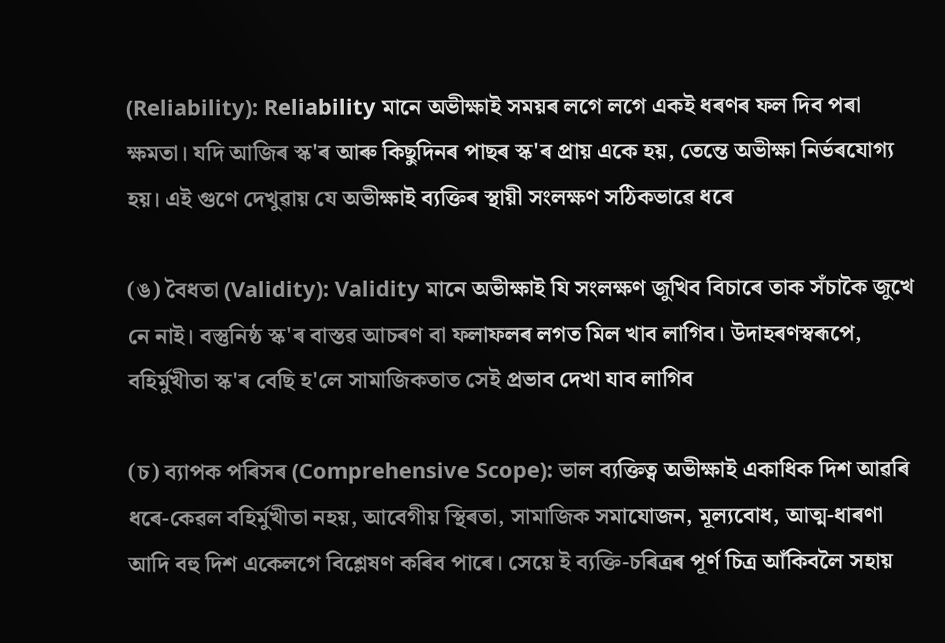(Reliability): Reliability মানে অভীক্ষাই সময়ৰ লগে লগে একই ধৰণৰ ফল দিব পৰা ক্ষমতা। যদি আজিৰ স্ক'ৰ আৰু কিছুদিনৰ পাছৰ স্ক'ৰ প্রায় একে হয়, তেন্তে অভীক্ষা নিৰ্ভৰযোগ্য হয়। এই গুণে দেখুৱায় যে অভীক্ষাই ব্যক্তিৰ স্থায়ী সংলক্ষণ সঠিকভাৱে ধৰে

(ঙ) বৈধতা (Validity): Validity মানে অভীক্ষাই যি সংলক্ষণ জুখিব বিচাৰে তাক সঁচাকৈ জুখে নে নাই। বস্তুনিষ্ঠ স্ক'ৰ বাস্তৱ আচৰণ বা ফলাফলৰ লগত মিল খাব লাগিব। উদাহৰণস্বৰূপে, বহির্মুখীতা স্ক'ৰ বেছি হ'লে সামাজিকতাত সেই প্রভাব দেখা যাব লাগিব

(চ) ব্যাপক পৰিসৰ (Comprehensive Scope): ভাল ব্যক্তিত্ব অভীক্ষাই একাধিক দিশ আৱৰি ধৰে-কেৱল বহির্মুখীতা নহয়, আবেগীয় স্থিৰতা, সামাজিক সমাযোজন, মূল্যবোধ, আত্ম-ধাৰণা আদি বহু দিশ একেলগে বিশ্লেষণ কৰিব পাৰে। সেয়ে ই ব্যক্তি-চৰিত্ৰৰ পূৰ্ণ চিত্র আঁকিবলৈ সহায়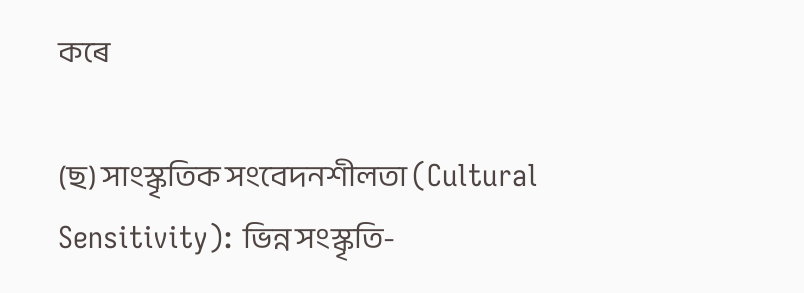কৰে

(ছ) সাংস্কৃতিক সংবেদনশীলতা (Cultural Sensitivity): ভিন্ন সংস্কৃতি-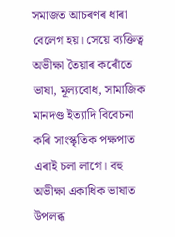সমাজত আচৰণৰ ধাৰা বেলেগ হয়। সেয়ে ব্যক্তিত্ব অভীক্ষা তৈয়াৰ কৰোঁতে ভাষা, মূল্যবোধ, সামাজিক মানদণ্ড ইত্যাদি বিবেচনা কৰি সাংস্কৃতিক পক্ষপাত এৰাই চলা লাগে। বহু অভীক্ষা একাধিক ভাষাত উপলব্ধ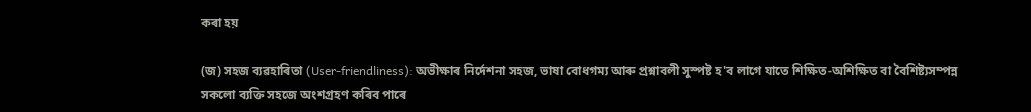কৰা হয়

(জ) সহজ ব্যৱহাৰিতা (User-friendliness): অভীক্ষাৰ নিৰ্দেশনা সহজ, ভাষা বোধগম্য আৰু প্রশ্নাবলী সুস্পষ্ট হ'ব লাগে যাতে শিক্ষিত-অশিক্ষিত বা বৈশিষ্ট্যসম্পন্ন সকলো ব্যক্তি সহজে অংশগ্রহণ কৰিব পাৰে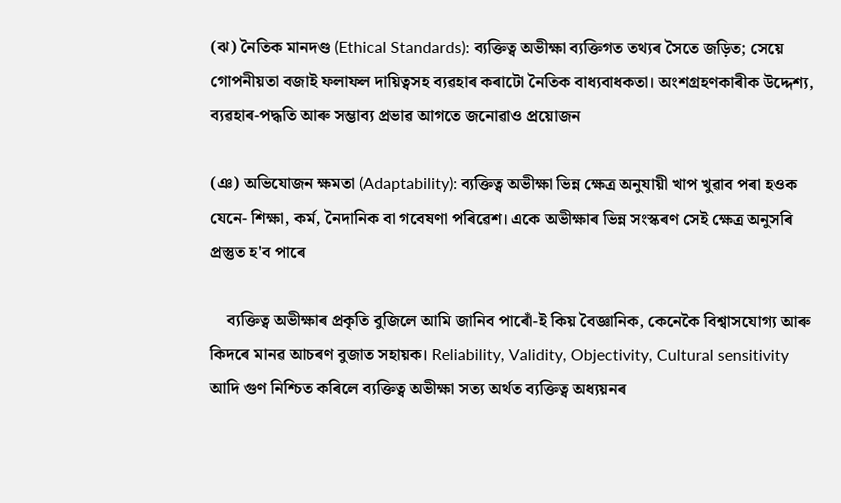(ঝ) নৈতিক মানদণ্ড (Ethical Standards): ব্যক্তিত্ব অভীক্ষা ব্যক্তিগত তথ্যৰ সৈতে জড়িত; সেয়ে গোপনীয়তা বজাই ফলাফল দায়িত্বসহ ব্যৱহাৰ কৰাটো নৈতিক বাধ্যবাধকতা। অংশগ্রহণকাৰীক উদ্দেশ্য, ব্যৱহাৰ-পদ্ধতি আৰু সম্ভাব্য প্রভাৱ আগতে জনোৱাও প্রয়োজন

(ঞ) অভিযোজন ক্ষমতা (Adaptability): ব্যক্তিত্ব অভীক্ষা ভিন্ন ক্ষেত্র অনুযায়ী খাপ খুৱাব পৰা হওক যেনে- শিক্ষা, কর্ম, নৈদানিক বা গবেষণা পৰিৱেশ। একে অভীক্ষাৰ ভিন্ন সংস্কৰণ সেই ক্ষেত্র অনুসৰি প্ৰস্তুত হ'ব পাৰে

    ব্যক্তিত্ব অভীক্ষাৰ প্ৰকৃতি বুজিলে আমি জানিব পাৰোঁ-ই কিয় বৈজ্ঞানিক, কেনেকৈ বিশ্বাসযোগ্য আৰু কিদৰে মানৱ আচৰণ বুজাত সহায়ক। Reliability, Validity, Objectivity, Cultural sensitivity আদি গুণ নিশ্চিত কৰিলে ব্যক্তিত্ব অভীক্ষা সত্য অর্থত ব্যক্তিত্ব অধ্যয়নৰ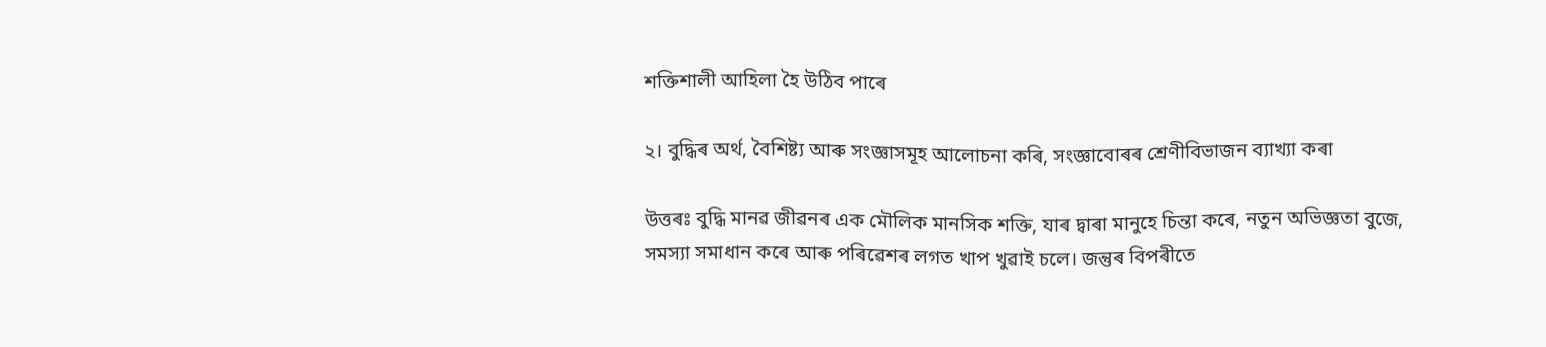শক্তিশালী আহিলা হৈ উঠিব পাৰে

২। বুদ্ধিৰ অৰ্থ, বৈশিষ্ট্য আৰু সংজ্ঞাসমূহ আলোচনা কৰি, সংজ্ঞাবোৰৰ শ্ৰেণীবিভাজন ব্যাখ্যা কৰা

উত্তৰঃ বুদ্ধি মানৱ জীৱনৰ এক মৌলিক মানসিক শক্তি, যাৰ দ্বাৰা মানুহে চিন্তা কৰে, নতুন অভিজ্ঞতা বুজে, সমস্যা সমাধান কৰে আৰু পৰিৱেশৰ লগত খাপ খুৱাই চলে। জন্তুৰ বিপৰীতে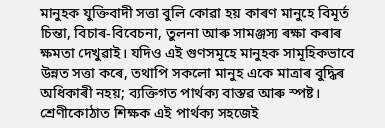মানুহক যুক্তিবাদী সত্তা বুলি কোৱা হয় কাৰণ মানুহে বিমূর্ত চিন্তা, বিচাৰ-বিবেচনা, তুলনা আৰু সামঞ্জস্য ৰক্ষা কৰাৰ ক্ষমতা দেখুৱাই। যদিও এই গুণসমূহে মানুহক সামূহিকভাবে উন্নত সত্তা কৰে, তথাপি সকলো মানুহ একে মাত্ৰাৰ বুদ্ধিৰ অধিকাৰী নহয়; ব্যক্তিগত পার্থক্য বাস্তৱ আৰু স্পষ্ট। শ্রেণীকোঠাত শিক্ষক এই পার্থক্য সহজেই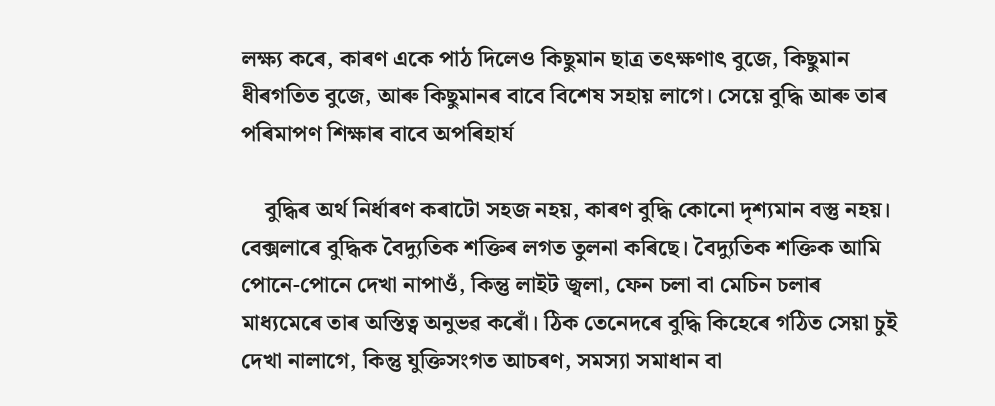লক্ষ্য কৰে, কাৰণ একে পাঠ দিলেও কিছুমান ছাত্র তৎক্ষণাৎ বুজে, কিছুমান ধীৰগতিত বুজে, আৰু কিছুমানৰ বাবে বিশেষ সহায় লাগে। সেয়ে বুদ্ধি আৰু তাৰ পৰিমাপণ শিক্ষাৰ বাবে অপৰিহাৰ্য

    বুদ্ধিৰ অৰ্থ নিৰ্ধাৰণ কৰাটো সহজ নহয়, কাৰণ বুদ্ধি কোনো দৃশ্যমান বস্তু নহয়। বেক্সলাৰে বুদ্ধিক বৈদ্যুতিক শক্তিৰ লগত তুলনা কৰিছে। বৈদ্যুতিক শক্তিক আমি পোনে-পোনে দেখা নাপাওঁ, কিন্তু লাইট জ্বলা, ফেন চলা বা মেচিন চলাৰ মাধ্যমেৰে তাৰ অস্তিত্ব অনুভৱ কৰোঁ। ঠিক তেনেদৰে বুদ্ধি কিহেৰে গঠিত সেয়া চুই দেখা নালাগে, কিন্তু যুক্তিসংগত আচৰণ, সমস্যা সমাধান বা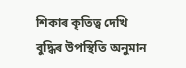শিকাৰ কৃতিত্ব দেখি বুদ্ধিৰ উপস্থিতি অনুমান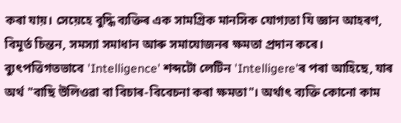কৰা যায়। সেয়েহে বুদ্ধি ব্যক্তিৰ এক সামগ্রিক মানসিক যোগ্যতা যি জ্ঞান আহৰণ, বিমূর্ত চিন্তন, সমস্যা সমাধান আৰু সমাযোজনৰ ক্ষমতা প্রদান কৰে। ব্যুৎপত্তিগতভাবে 'Intelligence' শব্দটো লেটিন 'Intelligere'ৰ পৰা আহিছে, যাৰ অৰ্থ "বাছি উলিওৱা বা বিচাৰ-বিবেচনা কৰা ক্ষমতা"। অর্থাৎ ব্যক্তি কোনো কাম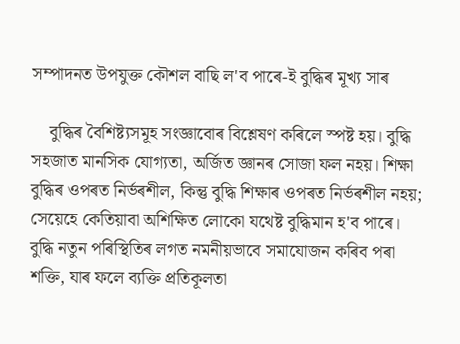সম্পাদনত উপযুক্ত কৌশল বাছি ল'ব পাৰে-ই বুদ্ধিৰ মূখ্য সাৰ

    বুদ্ধিৰ বৈশিষ্ট্যসমূহ সংজ্ঞাবোৰ বিশ্লেষণ কৰিলে স্পষ্ট হয়। বুদ্ধি সহজাত মানসিক যোগ্যতা, অর্জিত জ্ঞানৰ সোজা ফল নহয়। শিক্ষা বুদ্ধিৰ ওপৰত নিৰ্ভৰশীল, কিন্তু বুদ্ধি শিক্ষাৰ ওপৰত নির্ভৰশীল নহয়; সেয়েহে কেতিয়াবা অশিক্ষিত লোকো যথেষ্ট বুদ্ধিমান হ'ব পাৰে। বুদ্ধি নতুন পৰিস্থিতিৰ লগত নমনীয়ভাবে সমাযোজন কৰিব পৰা শক্তি, যাৰ ফলে ব্যক্তি প্রতিকূলতা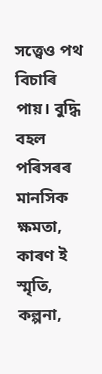সত্ত্বেও পথ বিচাৰি পায়। বুদ্ধি বহল পৰিসৰৰ মানসিক ক্ষমতা, কাৰণ ই স্মৃতি, কল্পনা,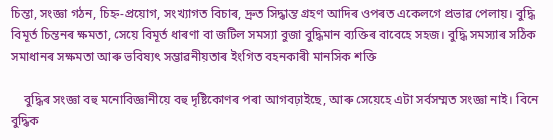চিন্তা, সংজ্ঞা গঠন, চিহ্ন-প্রয়োগ, সংখ্যাগত বিচাৰ, দ্রুত সিদ্ধান্ত গ্রহণ আদিৰ ওপৰত একেলগে প্রভাৱ পেলায়। বুদ্ধি বিমূর্ত চিন্তনৰ ক্ষমতা, সেয়ে বিমূর্ত ধাৰণা বা জটিল সমস্যা বুজা বুদ্ধিমান ব্যক্তিৰ বাবেহে সহজ। বুদ্ধি সমস্যাৰ সঠিক সমাধানৰ সক্ষমতা আৰু ভবিষ্যৎ সম্ভাৱনীয়তাৰ ইংগিত বহনকাৰী মানসিক শক্তি

    বুদ্ধিৰ সংজ্ঞা বহু মনোবিজ্ঞানীয়ে বহু দৃষ্টিকোণৰ পৰা আগবঢ়াইছে, আৰু সেয়েহে এটা সর্বসম্মত সংজ্ঞা নাই। বিনে বুদ্ধিক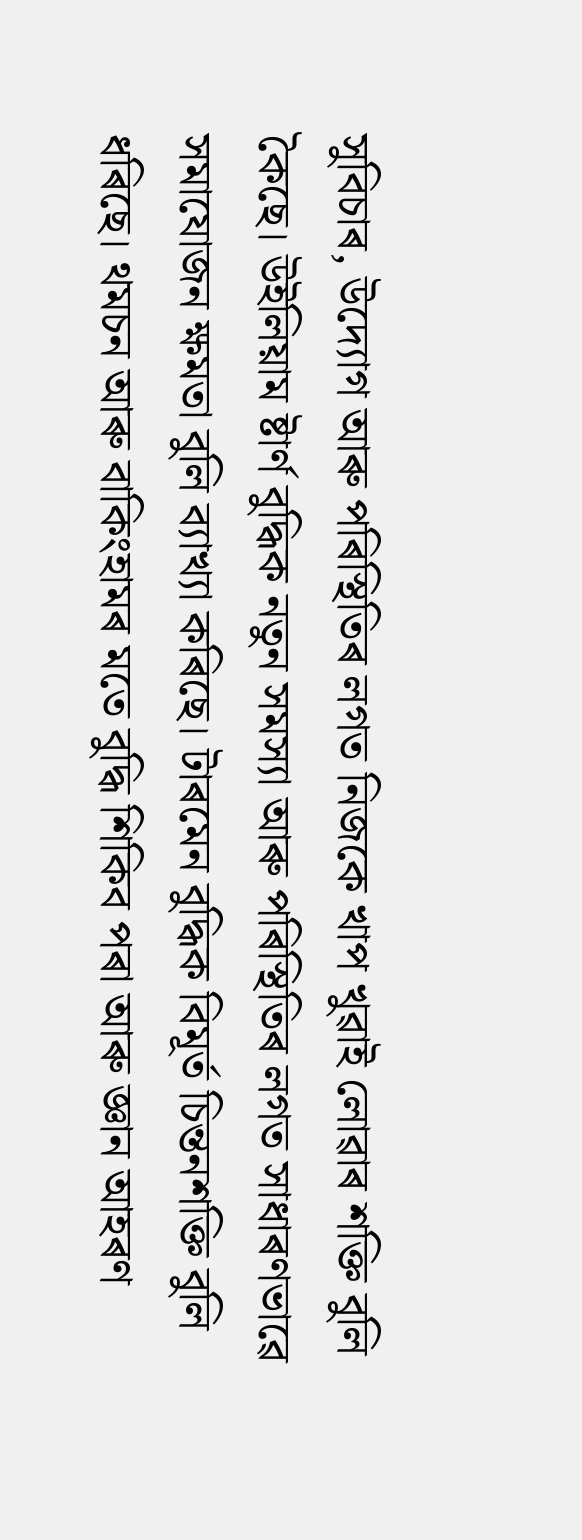সুবিচাৰ, উদ্যোগ আৰু পৰিস্থিতিৰ লগত নিজকে খাপ খুৱাই লোৱাৰ শক্তি বুলি কৈছে। উইলিয়াম ষ্টার্ণ বুদ্ধিক নতুন সমস্যা আৰু পৰিস্থিতিৰ লগত সাধাৰণভাৱে সমাযোজন ক্ষমতা বুলি ব্যাখ্যা কৰিছে। টাৰমেন বুদ্ধিক বিমূর্ত চিন্তনশক্তি বুলি ধৰিছে। থমচন আৰু বাকিংহামৰ মতে বুদ্ধি শিকিব পৰা আৰু জ্ঞান আহৰণ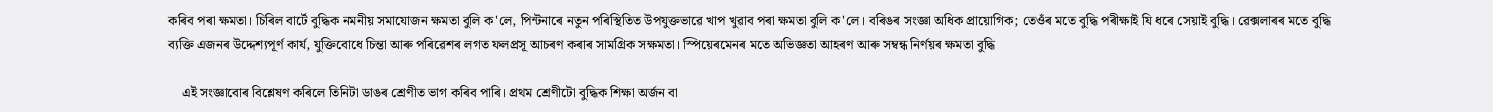কৰিব পৰা ক্ষমতা। চিৰিল বার্টে বুদ্ধিক নমনীয় সমাযোজন ক্ষমতা বুলি ক'লে, পিন্টনাৰে নতুন পৰিস্থিতিত উপযুক্তভাৱে খাপ খুৱাব পৰা ক্ষমতা বুলি ক'লে। বৰিঙৰ সংজ্ঞা অধিক প্রায়োগিক; তেওঁৰ মতে বুদ্ধি পৰীক্ষাই যি ধৰে সেয়াই বুদ্ধি। ৱেক্সলাৰৰ মতে বুদ্ধি ব্যক্তি এজনৰ উদ্দেশ্যপূর্ণ কার্য, যুক্তিবোধে চিন্তা আৰু পৰিৱেশৰ লগত ফলপ্রসূ আচৰণ কৰাৰ সামগ্রিক সক্ষমতা। স্পিয়েৰমেনৰ মতে অভিজ্ঞতা আহৰণ আৰু সম্বন্ধ নিৰ্ণয়ৰ ক্ষমতা বুদ্ধি

    এই সংজ্ঞাবোৰ বিশ্লেষণ কৰিলে তিনিটা ডাঙৰ শ্ৰেণীত ভাগ কৰিব পাৰি। প্রথম শ্রেণীটো বুদ্ধিক শিক্ষা অর্জন বা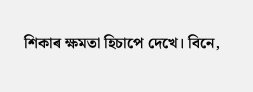শিকাৰ ক্ষমতা হিচাপে দেখে। বিনে,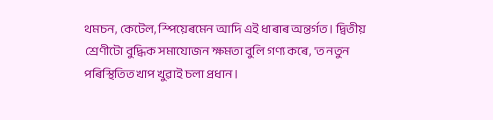থমচন, কেটেল, স্পিয়েৰমেন আদি এই ধাৰাৰ অন্তৰ্গত। দ্বিতীয় শ্রেণীটো বুদ্ধিক সমাযোজন ক্ষমতা বুলি গণ্য কৰে, 'ত নতুন পৰিস্থিতিত খাপ খুৱাই চলা প্রধান।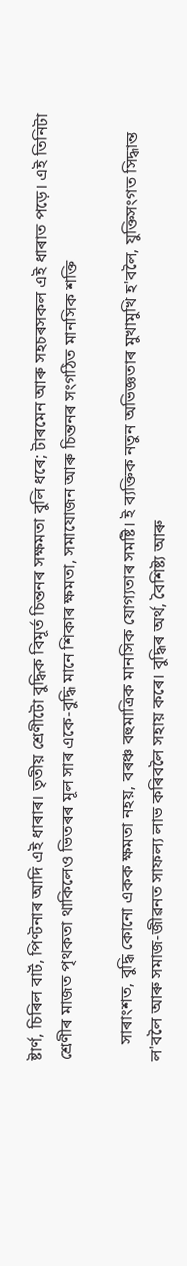ষ্টার্ণ, চিৰিল বার্ট, পিণ্টনাৰ আদি এই ধাৰাৰ। তৃতীয় শ্রেণীটো বুদ্ধিক বিমূর্ত চিন্তনৰ সক্ষমতা বুলি ধৰে; টাৰমেন আৰু সহচৰসকল এই ধাৰাত পড়ে। এই তিনিটা শ্ৰেণীৰ মাজত পৃথকতা থাকিলেও ভিতৰৰ মূল সাৰ একে-বুদ্ধি মানে শিকাৰ ক্ষমতা, সমাযোজন আৰু চিন্তনৰ সংগঠিত মানসিক শক্তি

    সাৰাংশত, বুদ্ধি কোনো একক ক্ষমতা নহয়, বৰঞ্চ বহুমাত্রিক মানসিক যোগ্যতাৰ সমষ্টি। ই ব্যক্তিক নতুন অভিজ্ঞতাৰ মুখামুখি হ'বলৈ, যুক্তিসংগত সিদ্ধান্ত ল'বলৈ আৰু সমাজ-জীৱনত সাফল্য লাভ কৰিবলৈ সহায় কৰে। বুদ্ধিৰ অৰ্থ, বৈশিষ্ট্য আৰু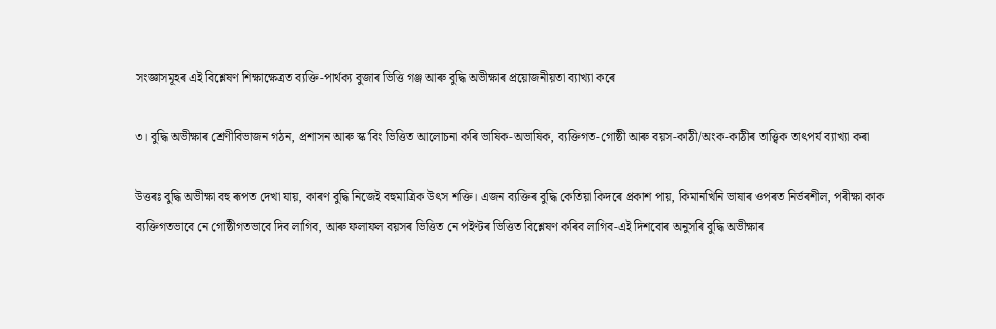সংজ্ঞাসমূহৰ এই বিশ্লেষণ শিক্ষাক্ষেত্রত ব্যক্তি-পার্থক্য বুজাৰ ভিত্তি গঞ্জ আৰু বুদ্ধি অভীক্ষাৰ প্ৰয়োজনীয়তা ব্যাখ্যা কৰে

৩। বুদ্ধি অভীক্ষাৰ শ্ৰেণীবিভাজন গঠন, প্রশাসন আৰু স্ক'বিং ভিত্তিত আলোচনা কৰি ভাষিক-অভাষিক, ব্যক্তিগত-গোষ্ঠী আৰু বয়স-কাঠী/অংক-কাঠীৰ তাত্ত্বিক তাৎপর্য ব্যাখ্যা কৰা

উত্তৰঃ বুদ্ধি অভীক্ষা বহু ৰূপত দেখা যায়, কাৰণ বুদ্ধি নিজেই বহুমাত্রিক উৎস শক্তি। এজন ব্যক্তিৰ বুদ্ধি কেতিয়া কিদৰে প্ৰকাশ পায়, কিমানখিনি ভাষাৰ ওপৰত নিৰ্ভৰশীল, পৰীক্ষা কাক ব্যক্তিগতভাবে নে গোষ্ঠীগতভাবে দিব লাগিব, আৰু ফলাফল বয়সৰ ভিত্তিত নে পইণ্টৰ ভিত্তিত বিশ্লেষণ কৰিব লাগিব-এই দিশবোৰ অনুসৰি বুদ্ধি অভীক্ষাৰ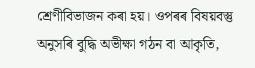শ্ৰেণীবিভাজন কৰা হয়। ওপৰৰ বিষয়বস্তু অনুসৰি বুদ্ধি অভীক্ষা গঠন বা আকৃতি,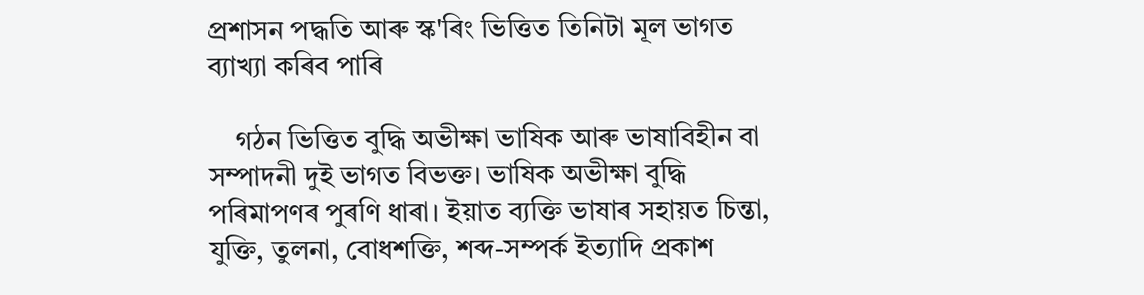প্রশাসন পদ্ধতি আৰু স্ক'ৰিং ভিত্তিত তিনিটা মূল ভাগত ব্যাখ্যা কৰিব পাৰি

    গঠন ভিত্তিত বুদ্ধি অভীক্ষা ভাষিক আৰু ভাষাবিহীন বা সম্পাদনী দুই ভাগত বিভক্ত। ভাষিক অভীক্ষা বুদ্ধি পৰিমাপণৰ পুৰণি ধাৰা। ইয়াত ব্যক্তি ভাষাৰ সহায়ত চিন্তা, যুক্তি, তুলনা, বোধশক্তি, শব্দ-সম্পর্ক ইত্যাদি প্রকাশ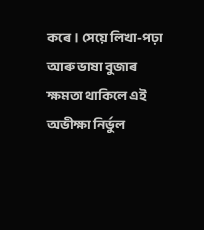কৰে। সেয়ে লিখা-পঢ়া আৰু ভাষা বুজাৰ ক্ষমতা থাকিলে এই অভীক্ষা নির্ভুল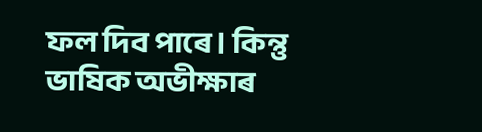ফল দিব পাৰে। কিন্তু ভাষিক অভীক্ষাৰ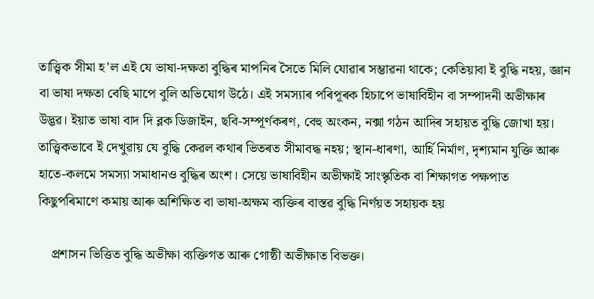তাত্ত্বিক সীমা হ'ল এই যে ভাষা-দক্ষতা বুদ্ধিৰ মাপনিৰ সৈতে মিলি যোৱাৰ সম্ভাৱনা থাকে; কেতিয়াবা ই বুদ্ধি নহয়, জ্ঞান বা ভাষা দক্ষতা বেছি মাপে বুলি অভিযোগ উঠে। এই সমস্যাৰ পৰিপূৰক হিচাপে ভাষাবিহীন বা সম্পাদনী অভীক্ষাৰ উদ্ভৱ। ইয়াত ভাষা বাদ দি ব্লক ডিজাইন, ছবি-সম্পূৰ্ণকৰণ, বেহু অংকন, নক্সা গঠন আদিৰ সহায়ত বুদ্ধি জোখা হয়। তাত্ত্বিকভাবে ই দেখুৱায় যে বুদ্ধি কেৱল কথাৰ ভিতৰত সীমাবদ্ধ নহয়; স্থান-ধাৰণা, আৰ্হি নির্মাণ, দৃশ্যমান যুক্তি আৰু হাতে-কলমে সমস্যা সমাধানও বুদ্ধিৰ অংশ। সেয়ে ভাষাবিহীন অভীক্ষাই সাংস্কৃতিক বা শিক্ষাগত পক্ষপাত কিছুপৰিমাণে কমায় আৰু অশিক্ষিত বা ভাষা-অক্ষম ব্যক্তিৰ বাস্তৱ বুদ্ধি নির্ণয়ত সহায়ক হয়

    প্রশাসন ভিত্তিত বুদ্ধি অভীক্ষা ব্যক্তিগত আৰু গোষ্ঠী অভীক্ষাত বিভক্ত।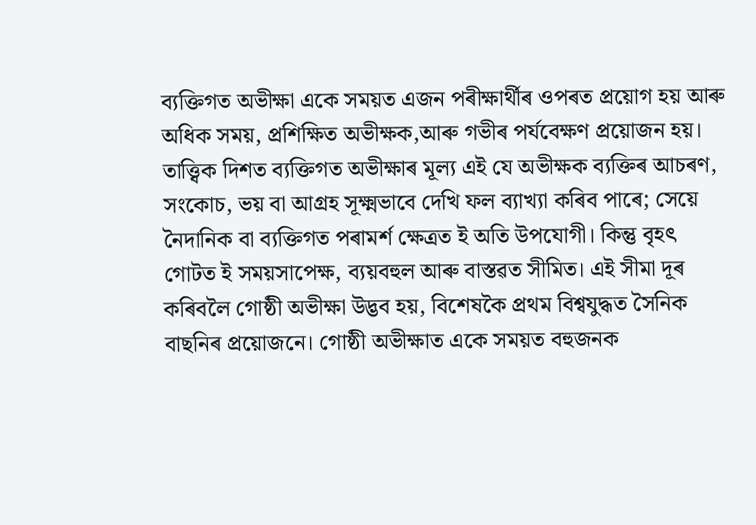ব্যক্তিগত অভীক্ষা একে সময়ত এজন পৰীক্ষাৰ্থীৰ ওপৰত প্রয়োগ হয় আৰু অধিক সময়, প্রশিক্ষিত অভীক্ষক,আৰু গভীৰ পর্যবেক্ষণ প্রয়োজন হয়। তাত্ত্বিক দিশত ব্যক্তিগত অভীক্ষাৰ মূল্য এই যে অভীক্ষক ব্যক্তিৰ আচৰণ, সংকোচ, ভয় বা আগ্রহ সূক্ষ্মভাবে দেখি ফল ব্যাখ্যা কৰিব পাৰে; সেয়ে নৈদানিক বা ব্যক্তিগত পৰামৰ্শ ক্ষেত্ৰত ই অতি উপযোগী। কিন্তু বৃহৎ গোটত ই সময়সাপেক্ষ, ব্যয়বহুল আৰু বাস্তৱত সীমিত। এই সীমা দূৰ কৰিবলৈ গোষ্ঠী অভীক্ষা উদ্ভব হয়, বিশেষকৈ প্রথম বিশ্বযুদ্ধত সৈনিক বাছনিৰ প্রয়োজনে। গোষ্ঠী অভীক্ষাত একে সময়ত বহুজনক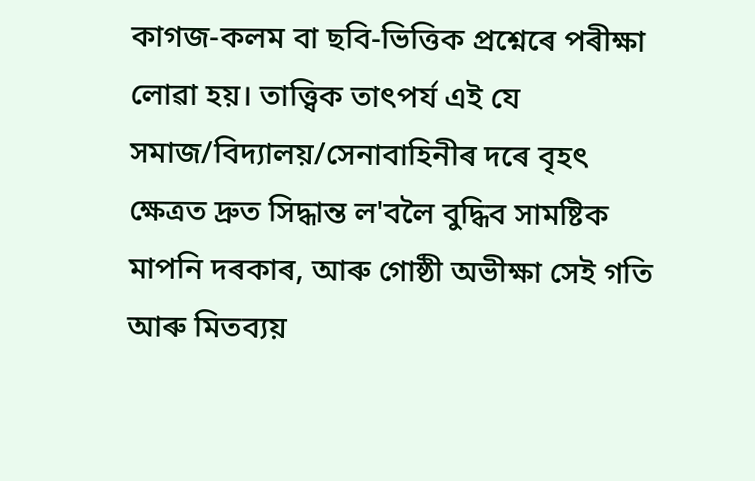কাগজ-কলম বা ছবি-ভিত্তিক প্রশ্নেৰে পৰীক্ষা লোৱা হয়। তাত্ত্বিক তাৎপর্য এই যে সমাজ/বিদ্যালয়/সেনাবাহিনীৰ দৰে বৃহৎ ক্ষেত্ৰত দ্রুত সিদ্ধান্ত ল'বলৈ বুদ্ধিব সামষ্টিক মাপনি দৰকাৰ, আৰু গোষ্ঠী অভীক্ষা সেই গতি আৰু মিতব্যয়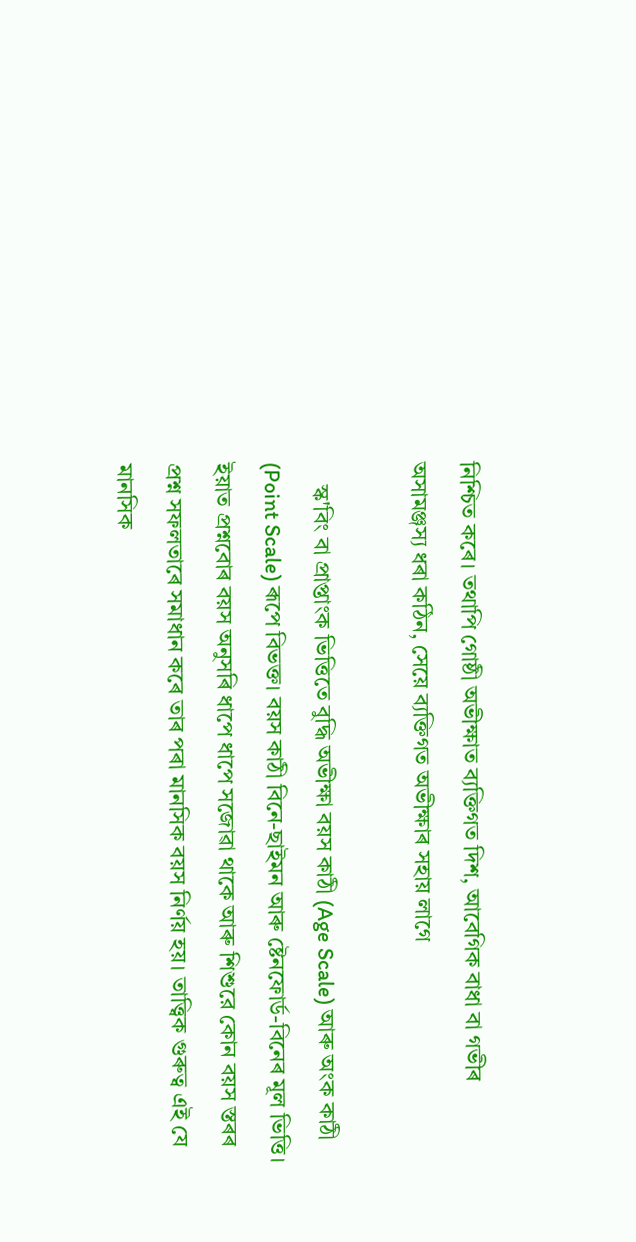নিশ্চিত কৰে। তথাপি গোষ্ঠী অভীক্ষাত ব্যক্তিগত দিশ, আবেগিক বাধা বা গভীৰ অসামঞ্জস্য ধৰা কঠিন, সেয়ে ব্যক্তিগত অভীক্ষাৰ সহায় লাগে

    স্ক'বিং বা প্রাপ্তাংক ভিত্তিতে বুদ্ধি অভীক্ষা বয়স কাঠী (Age Scale) আৰু অংক কাঠী (Point Scale) ৰূপে বিভক্ত। বয়স কাঠী বিনে-ছাইমন আৰু ষ্টেনফোর্ড-বিনেৰ মূল ভিত্তি। ইয়াত প্রশ্নবোৰ বয়স অনুসৰি ধাপে ধাপে সজোৱা থাকে আৰু শিশুরে কোন বয়স স্তৰৰ প্ৰশ্ন সফলতাৰে সমাধান কৰে তাৰ পৰা মানসিক বয়স নির্ণয় হয়। তাত্ত্বিক গুৰুত্ব এই যে মানসিক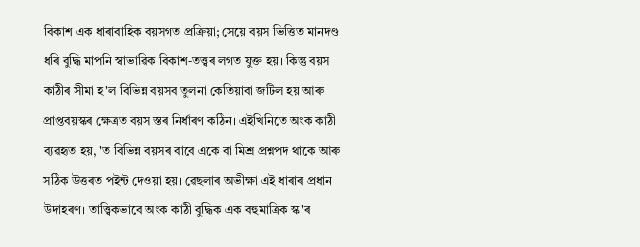বিকাশ এক ধাৰাবাহিক বয়সগত প্রক্রিয়া; সেয়ে বয়স ভিত্তিত মানদণ্ড ধৰি বুদ্ধি মাপনি স্বাভাৱিক বিকাশ-তত্ত্বৰ লগত যুক্ত হয়। কিন্তু বয়স কাঠীৰ সীমা হ'ল বিভিন্ন বয়সব তুলনা কেতিয়াবা জটিল হয় আৰু প্ৰাপ্তবয়স্কৰ ক্ষেত্ৰত বয়স স্তৰ নিৰ্ধাৰণ কঠিন। এইখিনিতে অংক কাঠী ব্যৱহৃত হয়, 'ত বিভিন্ন বয়সৰ বাবে একে বা মিশ্র প্রশ্নপদ থাকে আৰু সঠিক উত্তৰত পইন্ট দেওয়া হয়। ৱেছলাৰ অভীক্ষা এই ধাৰাৰ প্ৰধান উদাহৰণ। তাত্ত্বিকভাবে অংক কাঠী বুদ্ধিক এক বহুমাত্রিক স্ক'ৰ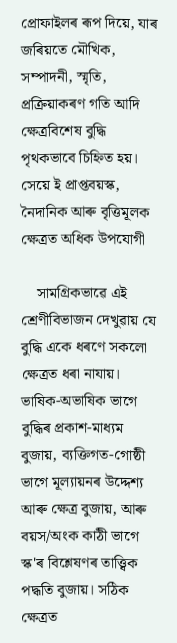প্রোফাইলৰ ৰূপ দিয়ে, যাৰ জৰিয়তে মৌখিক, সম্পাদনী, স্মৃতি, প্ৰক্ৰিয়াকৰণ গতি আদি ক্ষেত্রবিশেষ বুদ্ধি পৃথকভাবে চিহ্নিত হয়। সেয়ে ই প্রাপ্তবয়স্ক, নৈদানিক আৰু বৃত্তিমূলক ক্ষেত্রত অধিক উপযোগী

    সামগ্রিকভাৱে এই শ্রেণীবিভাজন দেখুৱায় যে বুদ্ধি একে ধৰণে সকলো ক্ষেত্ৰত ধৰা নাযায়। ভাষিক-অভাষিক ভাগে বুদ্ধিৰ প্ৰকাশ-মাধ্যম বুজায়, ব্যক্তিগত-গোষ্ঠী ভাগে মূল্যায়নৰ উদ্দেশ্য আৰু ক্ষেত্র বুজায়, আৰু বয়স/অংক কাঠী ভাগে স্ক'ৰ বিশ্লেষণৰ তাত্ত্বিক পদ্ধতি বুজায়। সঠিক ক্ষেত্রত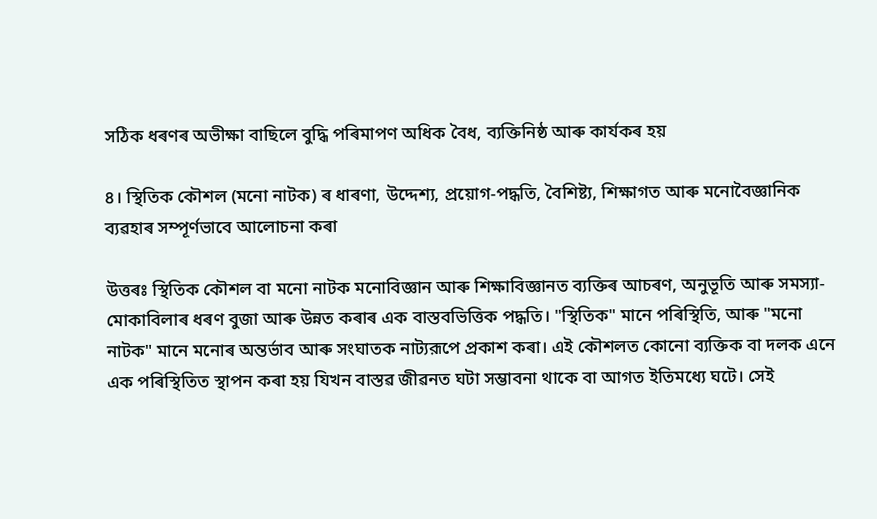সঠিক ধৰণৰ অভীক্ষা বাছিলে বুদ্ধি পৰিমাপণ অধিক বৈধ, ব্যক্তিনিষ্ঠ আৰু কাৰ্যকৰ হয়

৪। স্থিতিক কৌশল (মনো নাটক) ৰ ধাৰণা, উদ্দেশ্য, প্রয়োগ-পদ্ধতি, বৈশিষ্ট্য, শিক্ষাগত আৰু মনোবৈজ্ঞানিক ব্যৱহাৰ সম্পূৰ্ণভাবে আলোচনা কৰা

উত্তৰঃ স্থিতিক কৌশল বা মনো নাটক মনোবিজ্ঞান আৰু শিক্ষাবিজ্ঞানত ব্যক্তিৰ আচৰণ, অনুভূতি আৰু সমস্যা-মোকাবিলাৰ ধৰণ বুজা আৰু উন্নত কৰাৰ এক বাস্তবভিত্তিক পদ্ধতি। "স্থিতিক" মানে পৰিস্থিতি, আৰু "মনো নাটক" মানে মনোৰ অন্তর্ভাব আৰু সংঘাতক নাট্যরূপে প্রকাশ কৰা। এই কৌশলত কোনো ব্যক্তিক বা দলক এনে এক পৰিস্থিতিত স্থাপন কৰা হয় যিখন বাস্তৱ জীৱনত ঘটা সম্ভাবনা থাকে বা আগত ইতিমধ্যে ঘটে। সেই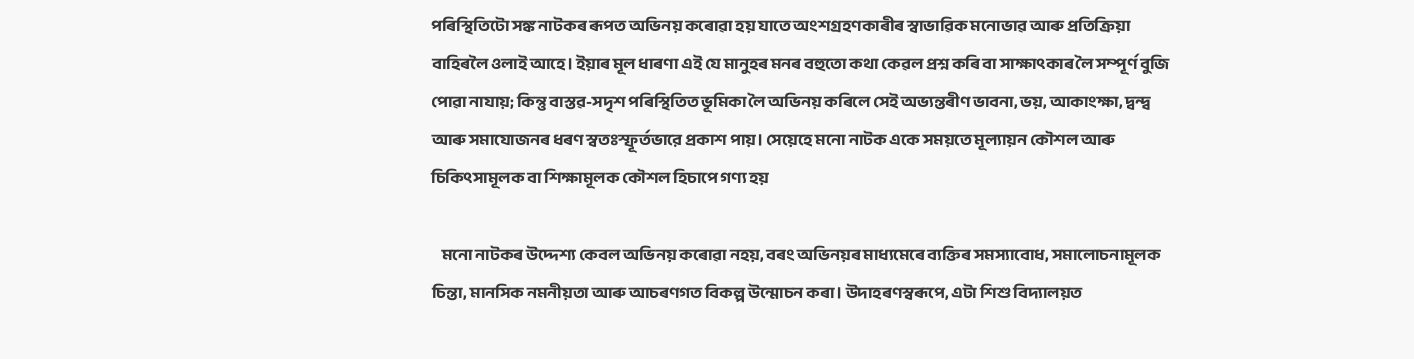পৰিস্থিতিটো সঙ্ক নাটকৰ ৰূপত অভিনয় কৰোৱা হয় যাতে অংশগ্রহণকাৰীৰ স্বাভাৱিক মনোভাৱ আৰু প্রতিক্রিয়া বাহিৰলৈ ওলাই আহে। ইয়াৰ মূল ধাৰণা এই যে মানুহৰ মনৰ বহুতো কথা কেৱল প্রশ্ন কৰি বা সাক্ষাৎকাৰ লৈ সম্পূর্ণ বুজি পোৱা নাযায়; কিন্তু বাস্তৱ-সদৃশ পৰিস্থিতিত ভূমিকা লৈ অভিনয় কৰিলে সেই অভ্যন্তৰীণ ভাবনা, ভয়, আকাংক্ষা, দ্বন্দ্ব আৰু সমাযোজনৰ ধৰণ স্বতঃস্ফূর্তভারে প্রকাশ পায়। সেয়েহে মনো নাটক একে সময়তে মূল্যায়ন কৌশল আৰু চিকিৎসামূলক বা শিক্ষামূলক কৌশল হিচাপে গণ্য হয়

    মনো নাটকৰ উদ্দেশ্য কেবল অভিনয় কৰোৱা নহয়, বৰং অভিনয়ৰ মাধ্যমেৰে ব্যক্তিৰ সমস্যাবোধ, সমালোচনামূলক চিন্তা, মানসিক নমনীয়তা আৰু আচৰণগত বিকল্প উন্মোচন কৰা। উদাহৰণস্বৰূপে, এটা শিশু বিদ্যালয়ত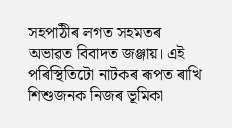সহপাঠীৰ লগত সহমতৰ অভাৱত বিবাদত জঞ্জায়। এই পৰিস্থিতিটো নাটকৰ ৰূপত ৰাখি শিশুজনক নিজৰ ভূমিকা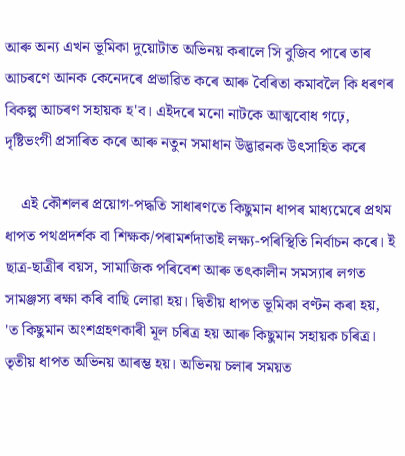আৰু অন্য এখন ভূমিকা দুয়োটাত অভিনয় কৰালে সি বুজিব পাৰে তাৰ আচৰণে আনক কেনেদৰে প্ৰভাৱিত কৰে আৰু বৈৰিতা কমাবলৈ কি ধৰণৰ বিকল্প আচৰণ সহায়ক হ'ব। এইদৰে মনো নাটকে আত্মবোধ গঢ়ে, দৃষ্টিভংগী প্ৰসাৰিত কৰে আৰু নতুন সমাধান উদ্ভাৱনক উৎসাহিত কৰে

    এই কৌশলৰ প্ৰয়োগ-পদ্ধতি সাধাৰণতে কিছুমান ধাপৰ মাধ্যমেৰে প্রথম ধাপত পথপ্রদর্শক বা শিক্ষক/পৰামৰ্শদাতাই লক্ষ্য-পৰিস্থিতি নির্বাচন কৰে। ই ছাত্ৰ-ছাত্ৰীৰ বয়স, সামাজিক পৰিবেশ আৰু তৎকালীন সমস্যাৰ লগত সামঞ্জস্য ৰক্ষা কৰি বাছি লোৱা হয়। দ্বিতীয় ধাপত ভূমিকা বণ্টন কৰা হয়, 'ত কিছুমান অংশগ্রহণকাৰী মূল চৰিত্ৰ হয় আৰু কিছুমান সহায়ক চৰিত্ৰ। তৃতীয় ধাপত অভিনয় আৰম্ভ হয়। অভিনয় চলাৰ সময়ত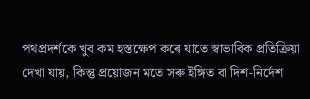পথপ্রদর্শকে খুব কম হস্তক্ষেপ কৰে যাতে স্বাভাবিক প্রতিক্রিয়া দেখা যায়, কিন্তু প্রয়োজন মতে সৰু ইঙ্গিত বা দিশ-নির্দেশ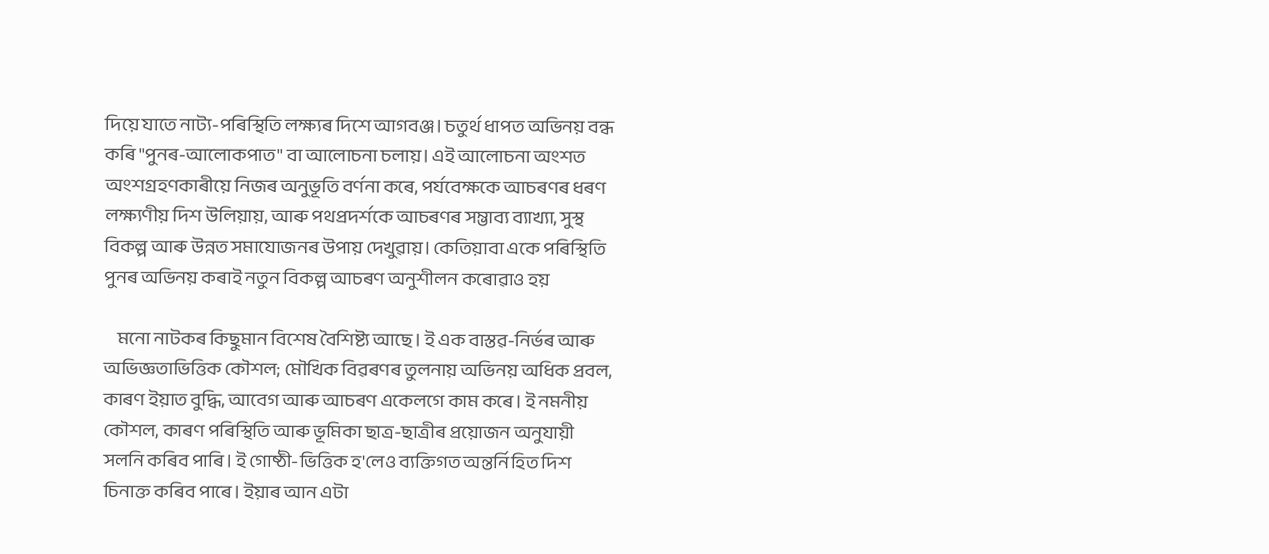দিয়ে যাতে নাট্য-পৰিস্থিতি লক্ষ্যৰ দিশে আগবঞ্জ। চতুর্থ ধাপত অভিনয় বন্ধ কৰি "পুনৰ-আলোকপাত" বা আলোচনা চলায়। এই আলোচনা অংশত অংশগ্ৰহণকাৰীয়ে নিজৰ অনুভূতি বৰ্ণনা কৰে, পৰ্যবেক্ষকে আচৰণৰ ধৰণ লক্ষ্যণীয় দিশ উলিয়ায়, আৰু পথপ্রদর্শকে আচৰণৰ সম্ভাব্য ব্যাখ্যা, সুস্থ বিকল্প আৰু উন্নত সমাযোজনৰ উপায় দেখুৱায়। কেতিয়াবা একে পৰিস্থিতি পুনৰ অভিনয় কৰাই নতুন বিকল্প আচৰণ অনুশীলন কৰোৱাও হয়

    মনো নাটকৰ কিছুমান বিশেষ বৈশিষ্ট্য আছে। ই এক বাস্তৱ-নিৰ্ভৰ আৰু অভিজ্ঞতাভিত্তিক কৌশল; মৌখিক বিৱৰণৰ তুলনায় অভিনয় অধিক প্রবল, কাৰণ ইয়াত বুদ্ধি, আবেগ আৰু আচৰণ একেলগে কাম কৰে। ই নমনীয় কৌশল, কাৰণ পৰিস্থিতি আৰু ভূমিকা ছাত্ৰ-ছাত্ৰীৰ প্রয়োজন অনুযায়ী সলনি কৰিব পাৰি। ই গোষ্ঠী-ভিত্তিক হ'লেও ব্যক্তিগত অন্তর্নিহিত দিশ চিনাক্ত কৰিব পাৰে। ইয়াৰ আন এটা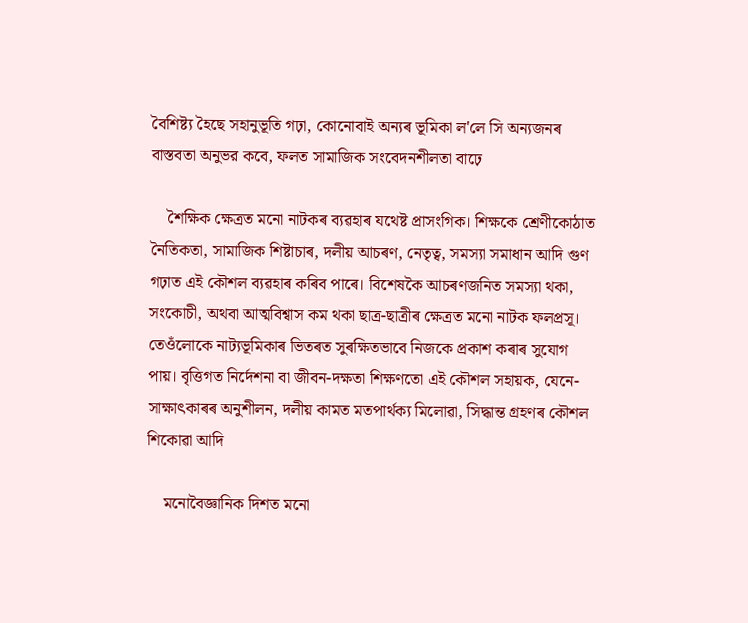বৈশিষ্ট্য হৈছে সহানুভূতি গঢ়া, কোনোবাই অন্যৰ ভূমিকা ল'লে সি অন্যজনৰ বাস্তবতা অনুভর কবে, ফলত সামাজিক সংবেদনশীলতা বাঢ়ে

    শৈক্ষিক ক্ষেত্রত মনো নাটকৰ ব্যৱহাৰ যথেষ্ট প্রাসংগিক। শিক্ষকে শ্রেণীকোঠাত নৈতিকতা, সামাজিক শিষ্টাচাৰ, দলীয় আচৰণ, নেতৃত্ব, সমস্যা সমাধান আদি গুণ গঢ়াত এই কৌশল ব্যৱহাৰ কৰিব পাৰে। বিশেষকৈ আচৰণজনিত সমস্যা থকা, সংকোচী, অথবা আত্মবিশ্বাস কম থকা ছাত্ৰ-ছাত্ৰীৰ ক্ষেত্ৰত মনো নাটক ফলপ্রসূ। তেওঁলোকে নাট্যভূমিকাৰ ভিতৰত সুৰক্ষিতভাবে নিজকে প্রকাশ কৰাৰ সুযোগ পায়। বৃত্তিগত নির্দেশনা বা জীবন-দক্ষতা শিক্ষণতো এই কৌশল সহায়ক, যেনে- সাক্ষাৎকাৰৰ অনুশীলন, দলীয় কামত মতপার্থক্য মিলোৱা, সিদ্ধান্ত গ্রহণৰ কৌশল শিকোৱা আদি

    মনোবৈজ্ঞানিক দিশত মনো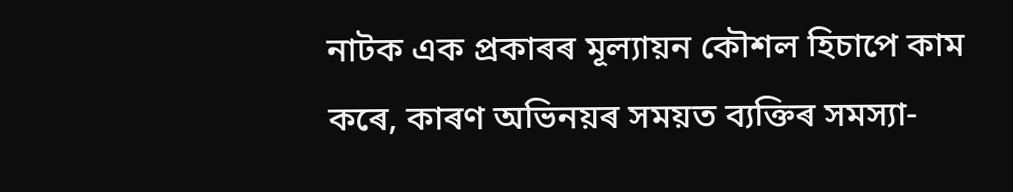নাটক এক প্ৰকাৰৰ মূল্যায়ন কৌশল হিচাপে কাম কৰে, কাৰণ অভিনয়ৰ সময়ত ব্যক্তিৰ সমস্যা-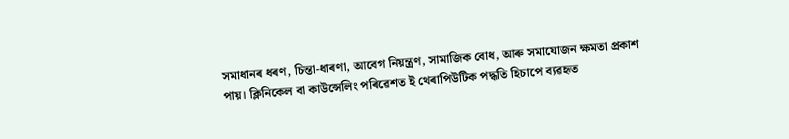সমাধানৰ ধৰণ, চিন্তা-ধাৰণা, আবেগ নিয়ন্ত্রণ, সামাজিক বোধ, আৰু সমাযোজন ক্ষমতা প্রকাশ পায়। ক্লিনিকেল বা কাউন্সেলিং পৰিৱেশত ই থেৰাপিউটিক পদ্ধতি হিচাপে ব্যৱহৃত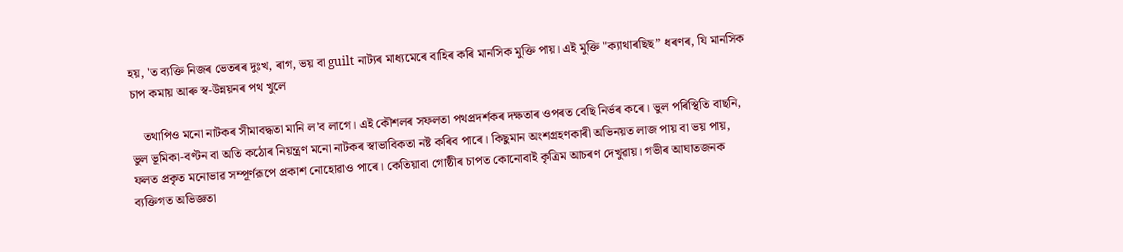হয়, 'ত ব্যক্তি নিজৰ ভেতৰৰ দুঃখ, ৰাগ, ভয় বা guilt নাট্যৰ মাধ্যমেৰে বাহিৰ কৰি মানসিক মুক্তি পায়। এই মুক্তি "ক্যাথাৰছিছ” ধৰণৰ, যি মানসিক চাপ কমায় আৰু স্ব-উন্নয়নৰ পথ খুলে

    তথাপিও মনো নাটকৰ সীমাবদ্ধতা মানি ল'ব লাগে। এই কৌশলৰ সফলতা পথপ্ৰদৰ্শকৰ দক্ষতাৰ ওপৰত বেছি নিৰ্ভৰ কৰে। ভুল পৰিস্থিতি বাছনি, ভুল ভূমিকা-বণ্টন বা অতি কঠোৰ নিয়ন্ত্ৰণ মনো নাটকৰ স্বাভাবিকতা নষ্ট কৰিব পাৰে। কিছুমান অংশগ্ৰহণকাৰী অভিনয়ত লাজ পায় বা ভয় পায়, ফলত প্রকৃত মনোভাৱ সম্পূর্ণরূপে প্রকাশ নোহোৱাও পাৰে। কেতিয়াবা গোষ্ঠীৰ চাপত কোনোবাই কৃত্ৰিম আচৰণ দেখুৱায়। গভীৰ আঘাতজনক ব্যক্তিগত অভিজ্ঞতা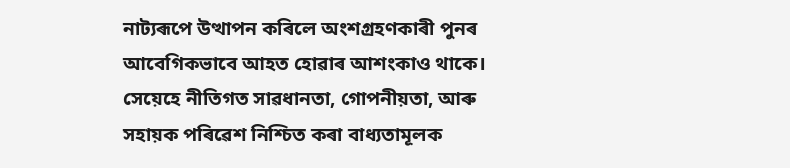নাট্যৰূপে উত্থাপন কৰিলে অংশগ্ৰহণকাৰী পুনৰ আবেগিকভাবে আহত হোৱাৰ আশংকাও থাকে। সেয়েহে নীতিগত সাৱধানতা, গোপনীয়তা, আৰু সহায়ক পৰিৱেশ নিশ্চিত কৰা বাধ্যতামূলক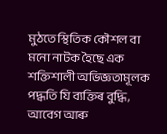মুঠতে স্থিতিক কৌশল বা মনো নাটক হৈছে এক শক্তিশালী অভিজ্ঞতামূলক পদ্ধতি যি ব্যক্তিৰ বুদ্ধি, আবেগ আৰু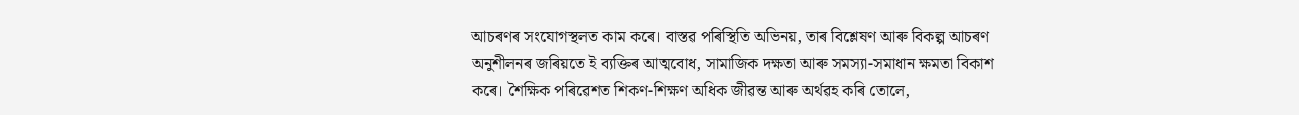আচৰণৰ সংযোগস্থলত কাম কৰে। বাস্তৱ পৰিস্থিতি অভিনয়, তাৰ বিশ্লেষণ আৰু বিকল্প আচৰণ অনুশীলনৰ জৰিয়তে ই ব্যক্তিৰ আত্মবোধ, সামাজিক দক্ষতা আৰু সমস্যা-সমাধান ক্ষমতা বিকাশ কৰে। শৈক্ষিক পৰিৱেশত শিকণ-শিক্ষণ অধিক জীৱন্ত আৰু অৰ্থৱহ কৰি তোলে,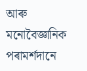আৰু মনোবৈজ্ঞানিক পৰামৰ্শদানে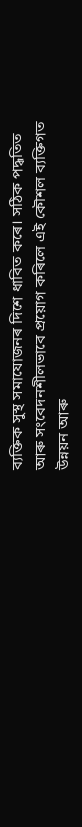ব্যক্তিক সুস্থ সমাযোজনৰ দিশে ধাবিত কৰে। সঠিক পদ্ধতিত আৰু সংবেদনশীলভাবে প্রয়োগ কৰিলে এই কৌশল ব্যক্তিগত উন্নয়ন আৰু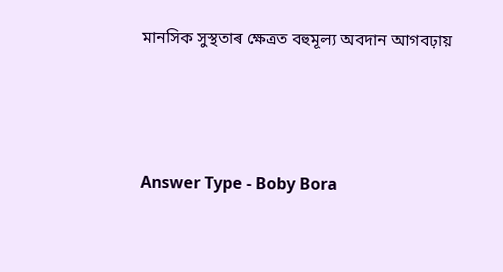মানসিক সুস্থতাৰ ক্ষেত্ৰত বহুমূল্য অবদান আগবঢ়ায়



Answer Type - Boby Bora